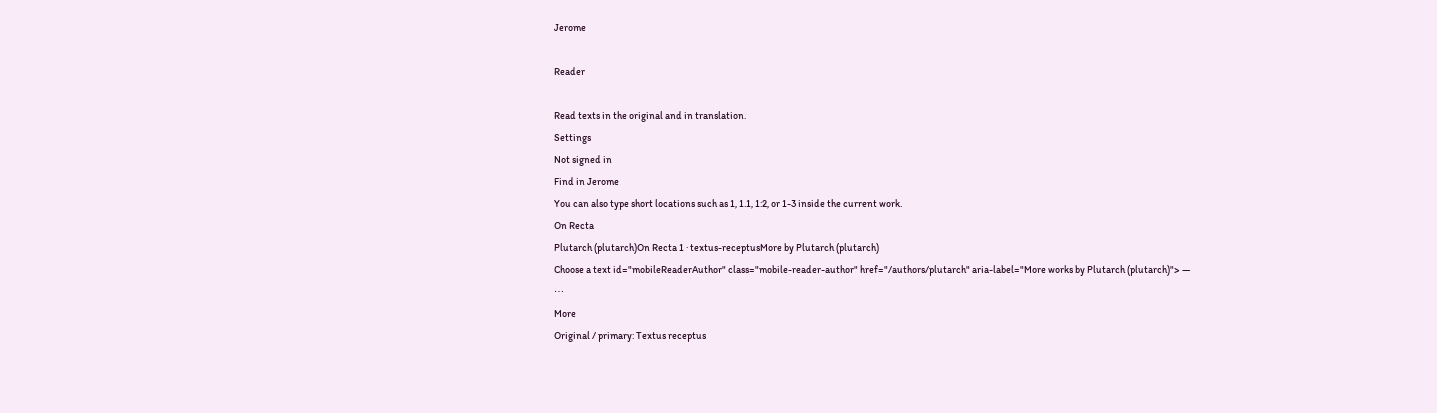Jerome

Reader

Read texts in the original and in translation.
Settings
Not signed in
Find in Jerome
You can also type short locations such as 1, 1.1, 1:2, or 1-3 inside the current work.
On Recta
Plutarch (plutarch)On Recta 1 · textus-receptusMore by Plutarch (plutarch)
Choose a text id="mobileReaderAuthor" class="mobile-reader-author" href="/authors/plutarch" aria-label="More works by Plutarch (plutarch)"> —
⋯
More
Original / primary: Textus receptus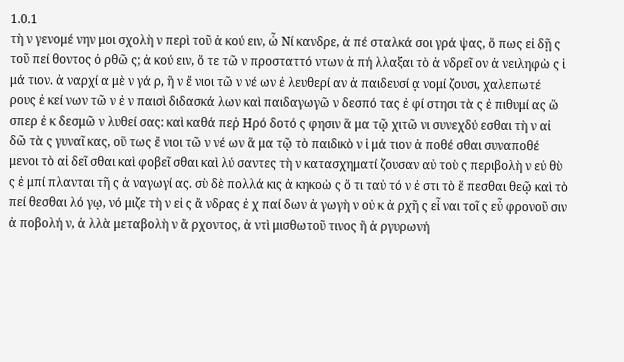1.0.1
τὴ ν γενομέ νην μοι σχολὴ ν περὶ τοῦ ἀ κού ειν, ὦ Νί κανδρε, ἀ πέ σταλκά σοι γρά ψας, ὅ πως εἰ δῇ ς τοῦ πεί θοντος ὀ ρθῶ ς; ἀ κού ειν, ὅ τε τῶ ν προσταττό ντων ἀ πή λλαξαι τὸ ἀ νδρεῖ ον ἀ νειληφὼ ς ἱ μά τιον. ἀ ναρχί α μὲ ν γά ρ, ἣ ν ἔ νιοι τῶ ν νέ ων ἐ λευθερί αν ἀ παιδευσί ᾳ νομί ζουσι, χαλεπωτέ ρους ἐ κεί νων τῶ ν ἐ ν παισὶ διδασκά λων καὶ παιδαγωγῶ ν δεσπό τας ἐ φί στησι τὰ ς ἐ πιθυμί ας ὥ σπερ ἐ κ δεσμῶ ν λυθεί σας: καὶ καθά πεῥ Ηρό δοτό ς φησιν ἅ μα τῷ χιτῶ νι συνεχδύ εσθαι τὴ ν αἰ δῶ τὰ ς γυναῖ κας, οὕ τως ἔ νιοι τῶ ν νέ ων ἅ μα τῷ τὸ παιδικὸ ν ἱ μά τιον ἀ ποθέ σθαι συναποθέ μενοι τὸ αἰ δεῖ σθαι καὶ φοβεῖ σθαι καὶ λύ σαντες τὴ ν κατασχηματί ζουσαν αὐ τοὺ ς περιβολὴ ν εὐ θὺ ς ἐ μπί πλανται τῆ ς ἀ ναγωγί ας. σὺ δὲ πολλά κις ἀ κηκοὼ ς ὅ τι ταὐ τό ν ἐ στι τὸ ἕ πεσθαι θεῷ καὶ τὸ πεί θεσθαι λό γῳ, νό μιζε τὴ ν εἰ ς ἄ νδρας ἐ χ παί δων ἀ γωγὴ ν οὐ κ ἀ ρχῆ ς εἶ ναι τοῖ ς εὖ φρονοῦ σιν ἀ ποβολή ν, ἀ λλὰ μεταβολὴ ν ἄ ρχοντος, ἀ ντὶ μισθωτοῦ τινος ἢ ἀ ργυρωνή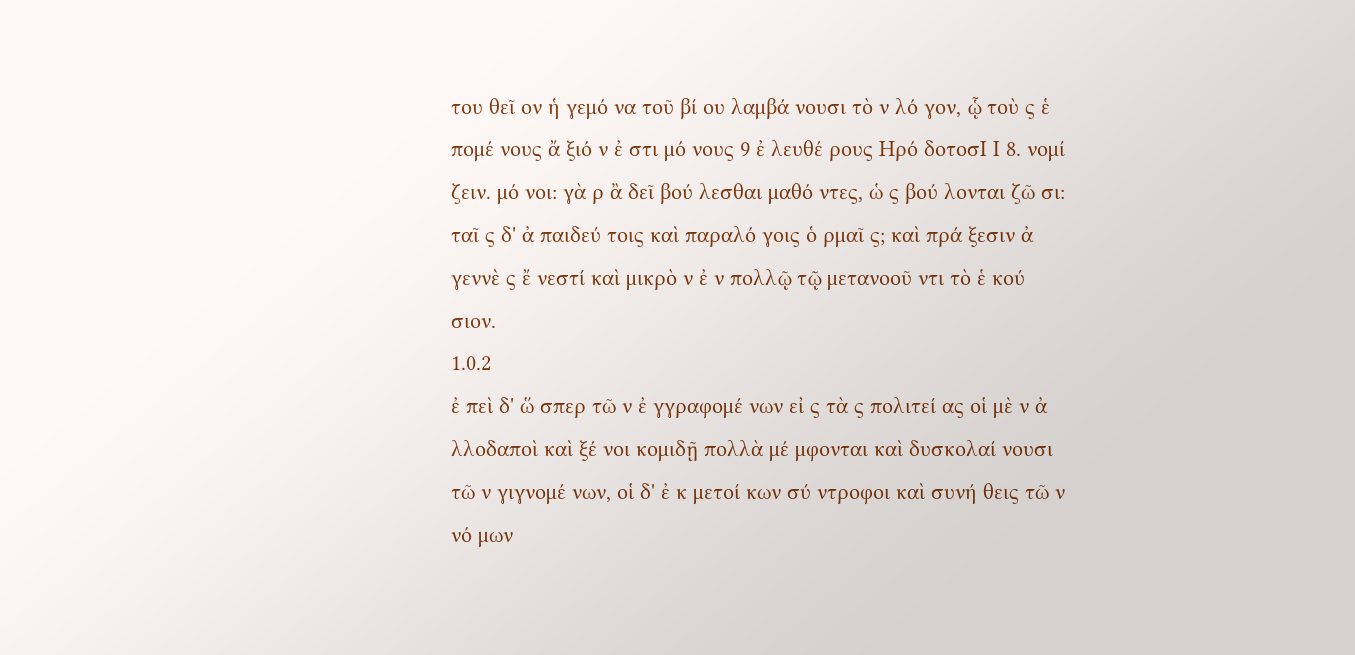του θεῖ ον ἡ γεμό να τοῦ βί ου λαμβά νουσι τὸ ν λό γον, ᾧ τοὺ ς ἑ πομέ νους ἄ ξιό ν ἐ στι μό νους 9 ἐ λευθέ ρους Ηρό δοτοσΙ Ι 8. νομί ζειν. μό νοι: γὰ ρ ἂ δεῖ βού λεσθαι μαθό ντες, ὡ ς βού λονται ζῶ σι: ταῖ ς δ' ἀ παιδεύ τοις καὶ παραλό γοις ὁ ρμαῖ ς; καὶ πρά ξεσιν ἀ γεννὲ ς ἔ νεστί καὶ μικρὸ ν ἐ ν πολλῷ τῷ μετανοοῦ ντι τὸ ἑ κού σιον.
1.0.2
ἐ πεὶ δ' ὥ σπερ τῶ ν ἐ γγραφομέ νων εἰ ς τὰ ς πολιτεί ας οἱ μὲ ν ἀ λλοδαποὶ καὶ ξέ νοι κομιδῇ πολλὰ μέ μφονται καὶ δυσκολαί νουσι τῶ ν γιγνομέ νων, οἱ δ' ἐ κ μετοί κων σύ ντροφοι καὶ συνή θεις τῶ ν νό μων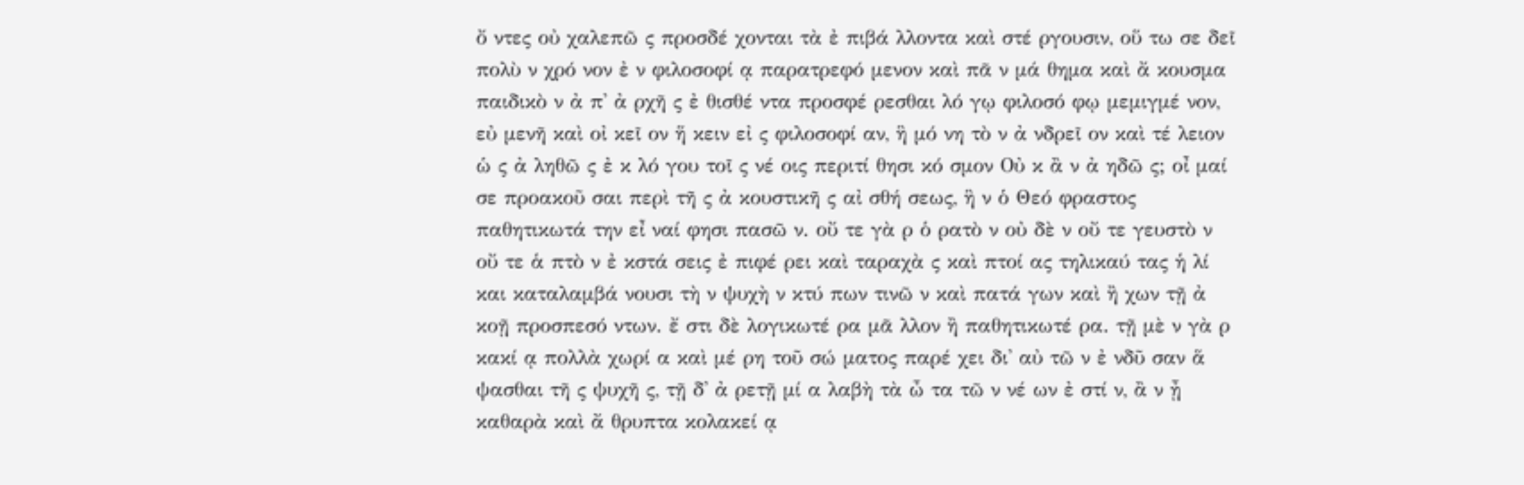ὄ ντες οὐ χαλεπῶ ς προσδέ χονται τὰ ἐ πιβά λλοντα καὶ στέ ργουσιν, οὕ τω σε δεῖ πολὺ ν χρό νον ἐ ν φιλοσοφί ᾳ παρατρεφό μενον καὶ πᾶ ν μά θημα καὶ ἄ κουσμα παιδικὸ ν ἀ π' ἀ ρχῆ ς ἐ θισθέ ντα προσφέ ρεσθαι λό γῳ φιλοσό φῳ μεμιγμέ νον, εὐ μενῆ καὶ οἰ κεῖ ον ἥ κειν εἰ ς φιλοσοφί αν, ἣ μό νη τὸ ν ἀ νδρεῖ ον καὶ τέ λειον ὡ ς ἀ ληθῶ ς ἐ κ λό γου τοῖ ς νέ οις περιτί θησι κό σμον Οὐ κ ἂ ν ἀ ηδῶ ς; οἶ μαί σε προακοῦ σαι περὶ τῆ ς ἀ κουστικῆ ς αἰ σθή σεως, ἣ ν ὁ Θεό φραστος παθητικωτά την εἶ ναί φησι πασῶ ν. οὔ τε γὰ ρ ὁ ρατὸ ν οὐ δὲ ν οὔ τε γευστὸ ν οὔ τε ἁ πτὸ ν ἐ κστά σεις ἐ πιφέ ρει καὶ ταραχὰ ς καὶ πτοί ας τηλικαύ τας ἡ λί και καταλαμβά νουσι τὴ ν ψυχὴ ν κτύ πων τινῶ ν καὶ πατά γων καὶ ἢ χων τῇ ἀ κοῇ προσπεσό ντων. ἔ στι δὲ λογικωτέ ρα μᾶ λλον ἢ παθητικωτέ ρα. τῇ μὲ ν γὰ ρ κακί ᾳ πολλὰ χωρί α καὶ μέ ρη τοῦ σώ ματος παρέ χει δι' αὐ τῶ ν ἐ νδῦ σαν ἅ ψασθαι τῆ ς ψυχῆ ς, τῇ δ' ἀ ρετῇ μί α λαβὴ τὰ ὦ τα τῶ ν νέ ων ἐ στί ν, ἂ ν ᾖ καθαρὰ καὶ ἄ θρυπτα κολακεί ᾳ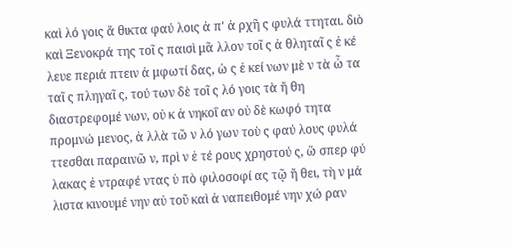καὶ λό γοις ἄ θικτα φαύ λοις ἀ π' ἀ ρχῆ ς φυλά ττηται. διὸ καὶ Ξενοκρά της τοῖ ς παισὶ μᾶ λλον τοῖ ς ἀ θληταῖ ς ἐ κέ λευε περιά πτειν ἀ μφωτί δας, ὡ ς ἐ κεί νων μὲ ν τὰ ὦ τα ταῖ ς πληγαῖ ς, τού των δὲ τοῖ ς λό γοις τὰ ἤ θη διαστρεφομέ νων, οὐ κ ἀ νηκοΐ αν οὐ δὲ κωφό τητα προμνώ μενος, ἀ λλὰ τῶ ν λό γων τοὺ ς φαύ λους φυλά ττεσθαι παραινῶ ν, πρὶ ν ἑ τέ ρους χρηστού ς, ὥ σπερ φύ λακας ἐ ντραφέ ντας ὑ πὸ φιλοσοφί ας τῷ ἤ θει, τὴ ν μά λιστα κινουμέ νην αὐ τοῦ καὶ ἀ ναπειθομέ νην χώ ραν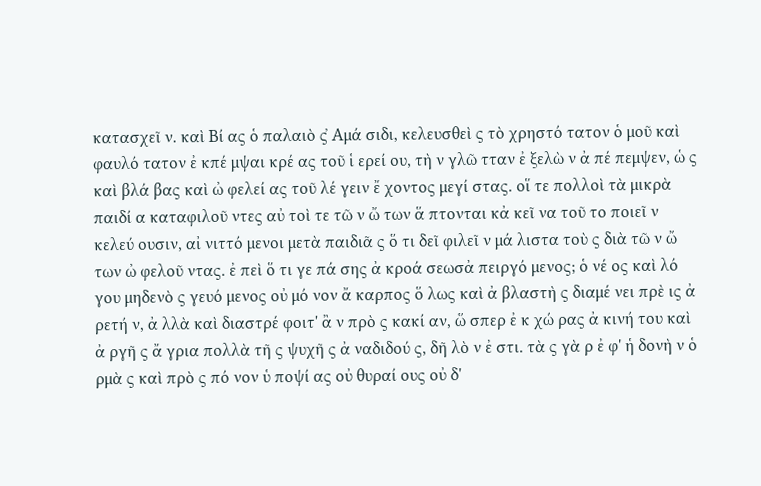κατασχεῖ ν. καὶ Βί ας ὁ παλαιὸ ς̓ Αμά σιδι, κελευσθεὶ ς τὸ χρηστό τατον ὁ μοῦ καὶ φαυλό τατον ἐ κπέ μψαι κρέ ας τοῦ ἱ ερεί ου, τὴ ν γλῶ τταν ἐ ξελὼ ν ἀ πέ πεμψεν, ὡ ς καὶ βλά βας καὶ ὠ φελεί ας τοῦ λέ γειν ἔ χοντος μεγί στας. οἵ τε πολλοὶ τὰ μικρὰ παιδί α καταφιλοῦ ντες αὐ τοὶ τε τῶ ν ὤ των ἅ πτονται κἀ κεῖ να τοῦ το ποιεῖ ν κελεύ ουσιν, αἰ νιττό μενοι μετὰ παιδιᾶ ς ὅ τι δεῖ φιλεῖ ν μά λιστα τοὺ ς διὰ τῶ ν ὤ των ὠ φελοῦ ντας. ἐ πεὶ ὅ τι γε πά σης ἀ κροά σεωσἀ πειργό μενος; ὁ νέ ος καὶ λό γου μηδενὸ ς γευό μενος οὐ μό νον ἄ καρπος ὅ λως καὶ ἀ βλαστὴ ς διαμέ νει πρὲ ις ἀ ρετή ν, ἀ λλὰ καὶ διαστρέ φοιτ' ἂ ν πρὸ ς κακί αν, ὥ σπερ ἐ κ χώ ρας ἀ κινή του καὶ ἀ ργῆ ς ἄ γρια πολλὰ τῆ ς ψυχῆ ς ἀ ναδιδού ς, δῆ λὸ ν ἐ στι. τὰ ς γὰ ρ ἐ φ' ἡ δονὴ ν ὁ ρμὰ ς καὶ πρὸ ς πό νον ὑ ποψί ας οὐ θυραί ους οὐ δ'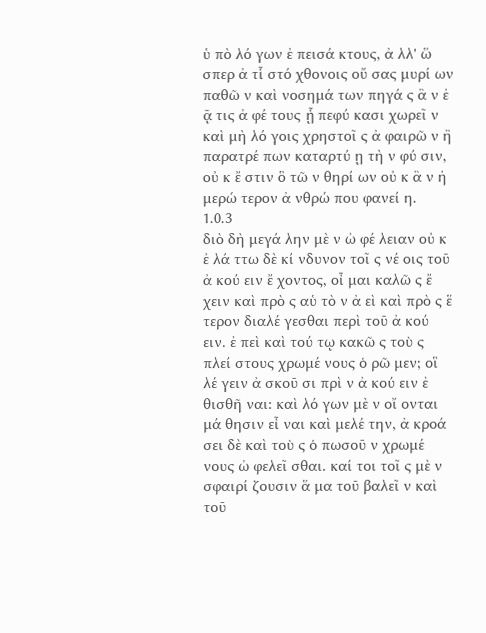ὑ πὸ λό γων ἐ πεισά κτους, ἀ λλ' ὥ σπερ ἀ τἷ στό χθονοις οὔ σας μυρί ων παθῶ ν καὶ νοσημά των πηγά ς ἂ ν ἐ ᾷ τις ἀ φέ τους ᾗ πεφύ κασι χωρεῖ ν καὶ μὴ λό γοις χρηστοῖ ς ἀ φαιρῶ ν ἢ παρατρέ πων καταρτύ ῃ τὴ ν φύ σιν, οὐ κ ἔ στιν ὃ τῶ ν θηρί ων οὐ κ ἂ ν ἡ μερώ τερον ἀ νθρώ που φανεί η.
1.0.3
διὸ δὴ μεγά λην μὲ ν ὠ φέ λειαν οὐ κ ἐ λά ττω δὲ κί νδυνον τοῖ ς νέ οις τοῦ ἀ κού ειν ἔ χοντος, οἶ μαι καλῶ ς ἔ χειν καὶ πρὸ ς αὑ τὸ ν ἀ εὶ καὶ πρὸ ς ἕ τερον διαλέ γεσθαι περὶ τοῦ ἀ κού ειν. ἐ πεὶ καὶ τού τῳ κακῶ ς τοὺ ς πλεί στους χρωμέ νους ὁ ρῶ μεν; οἳ λέ γειν ἀ σκοῦ σι πρὶ ν ἀ κού ειν ἐ θισθῆ ναι: καὶ λό γων μὲ ν οἴ ονται μά θησιν εἶ ναι καὶ μελέ την, ἀ κροά σει δὲ καὶ τοὺ ς ὁ πωσοῦ ν χρωμέ νους ὠ φελεῖ σθαι. καί τοι τοῖ ς μὲ ν σφαιρί ζουσιν ἅ μα τοῦ βαλεῖ ν καὶ τοῦ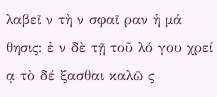λαβεῖ ν τὴ ν σφαῖ ραν ἡ μά θησις: ἐ ν δὲ τῇ τοῦ λό γου χρεί ᾳ τὸ δέ ξασθαι καλῶ ς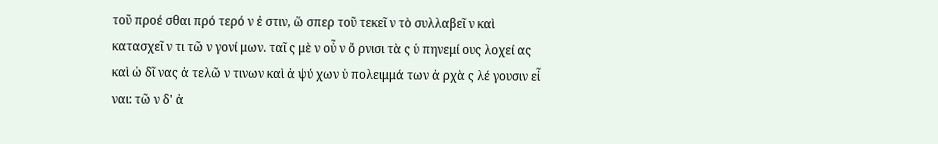τοῦ προέ σθαι πρό τερό ν ἐ στιν, ὥ σπερ τοῦ τεκεῖ ν τὸ συλλαβεῖ ν καὶ κατασχεῖ ν τι τῶ ν γονί μων. ταῖ ς μὲ ν οὖ ν ὄ ρνισι τὰ ς ὑ πηνεμί ους λοχεί ας καὶ ὠ δῖ νας ἀ τελῶ ν τινων καὶ ἀ ψύ χων ὑ πολειμμά των ἀ ρχὰ ς λέ γουσιν εἶ ναι: τῶ ν δ' ἀ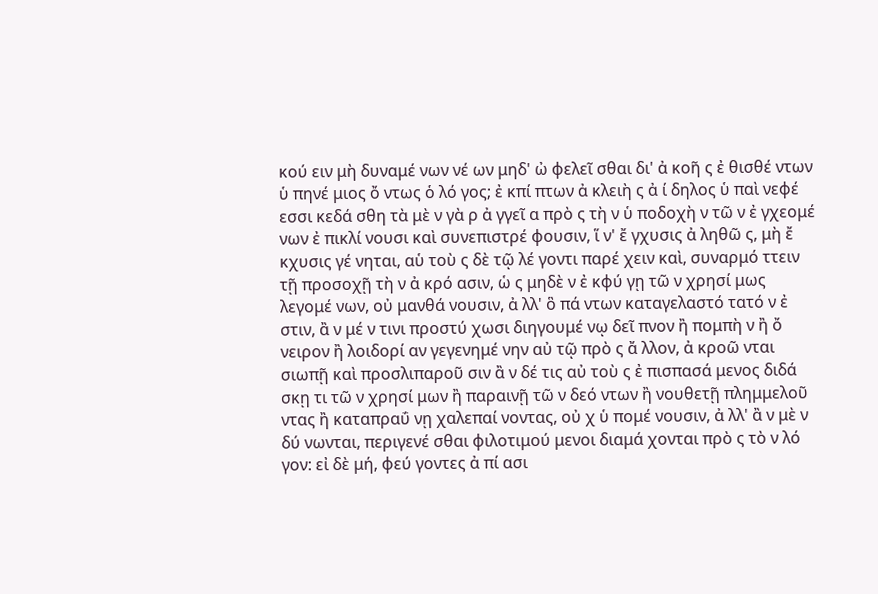κού ειν μὴ δυναμέ νων νέ ων μηδ' ὠ φελεῖ σθαι δι' ἀ κοῆ ς ἐ θισθέ ντων ὑ πηνέ μιος ὄ ντως ὁ λό γος; ἐ κπί πτων ἀ κλειὴ ς ἀ ί δηλος ὑ παὶ νεφέ εσσι κεδά σθη τὰ μὲ ν γὰ ρ ἀ γγεῖ α πρὸ ς τὴ ν ὑ ποδοχὴ ν τῶ ν ἐ γχεομέ νων ἐ πικλί νουσι καὶ συνεπιστρέ φουσιν, ἵ ν' ἔ γχυσις ἀ ληθῶ ς, μὴ ἔ κχυσις γέ νηται, αὑ τοὺ ς δὲ τῷ λέ γοντι παρέ χειν καὶ, συναρμό ττειν τῇ προσοχῇ τὴ ν ἀ κρό ασιν, ὡ ς μηδὲ ν ἐ κφύ γῃ τῶ ν χρησί μως λεγομέ νων, οὐ μανθά νουσιν, ἀ λλ' ὃ πά ντων καταγελαστό τατό ν ἐ στιν, ἂ ν μέ ν τινι προστύ χωσι διηγουμέ νῳ δεῖ πνον ἢ πομπὴ ν ἢ ὄ νειρον ἢ λοιδορί αν γεγενημέ νην αὐ τῷ πρὸ ς ἄ λλον, ἀ κροῶ νται σιωπῇ καὶ προσλιπαροῦ σιν ἂ ν δέ τις αὐ τοὺ ς ἐ πισπασά μενος διδά σκῃ τι τῶ ν χρησί μων ἢ παραινῇ τῶ ν δεό ντων ἢ νουθετῇ πλημμελοῦ ντας ἢ καταπραΰ νῃ χαλεπαί νοντας, οὐ χ ὑ πομέ νουσιν, ἀ λλ' ἂ ν μὲ ν δύ νωνται, περιγενέ σθαι φιλοτιμού μενοι διαμά χονται πρὸ ς τὸ ν λό γον: εἰ δὲ μή, φεύ γοντες ἀ πί ασι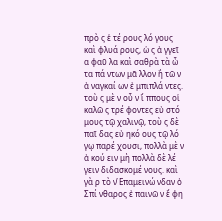πρὸ ς ἑ τέ ρους λό γους καὶ φλυά ρους, ὡ ς ἀ γγεῖ α φαῦ λα καὶ σαθρὰ τὰ ὦ τα πά ντων μᾶ λλον ἢ τῶ ν ἀ ναγκαί ων ἐ μπιπλά ντες. τοὺ ς μὲ ν οὖ ν ἵ ππους οἱ καλῶ ς τρέ φοντες εὐ στό μους τῷ χαλινῷ, τοὺ ς δὲ παῖ δας εὐ ηκό ους τῷ λό γῳ παρέ χουσι, πολλὰ μὲ ν ἀ κού ειν μὴ πολλὰ δὲ λέ γειν διδασκομέ νους. καὶ γὰ ρ τὸ ν̓ Επαμεινώ νδαν ὁ Σπί νθαρος ἐ παινῶ ν ἔ φη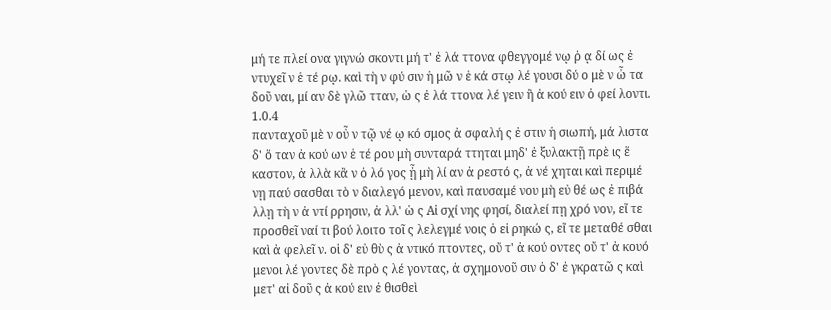μή τε πλεί ονα γιγνώ σκοντι μή τ' ἐ λά ττονα φθεγγομέ νῳ ῥ ᾳ δί ως ἐ ντυχεῖ ν ἑ τέ ρῳ. καὶ τὴ ν φύ σιν ἡ μῶ ν ἑ κά στῳ λέ γουσι δύ ο μὲ ν ὦ τα δοῦ ναι, μί αν δὲ γλῶ τταν, ὡ ς ἐ λά ττονα λέ γειν ἢ ἀ κού ειν ὀ φεί λοντι.
1.0.4
πανταχοῦ μὲ ν οὖ ν τῷ νέ ῳ κό σμος ἀ σφαλή ς ἐ στιν ἡ σιωπή, μά λιστα δ' ὅ ταν ἀ κού ων ἑ τέ ρου μὴ συνταρά ττηται μηδ' ἐ ξυλακτῇ πρὲ ις ἕ καστον, ἀ λλὰ κἂ ν ὁ λό γος ᾖ μὴ λί αν ἀ ρεστό ς, ἀ νέ χηται καὶ περιμέ νῃ παύ σασθαι τὸ ν διαλεγό μενον, καὶ παυσαμέ νου μὴ εὐ θέ ως ἐ πιβά λλῃ τὴ ν ἀ ντί ρρησιν, ἀ λλ' ὡ ς Αἰ σχί νης φησί, διαλεί πῃ χρό νον, εἴ τε προσθεῖ ναί τι βού λοιτο τοῖ ς λελεγμέ νοις ὁ εἰ ρηκώ ς, εἴ τε μεταθέ σθαι καὶ ἀ φελεῖ ν. οἱ δ' εὐ θὺ ς ἀ ντικό πτοντες, οὔ τ' ἀ κού οντες οὔ τ' ἀ κουό μενοι λέ γοντες δὲ πρὸ ς λέ γοντας, ἀ σχημονοῦ σιν ὁ δ' ἐ γκρατῶ ς καὶ μετ' αἰ δοῦ ς ἀ κού ειν ἐ θισθεὶ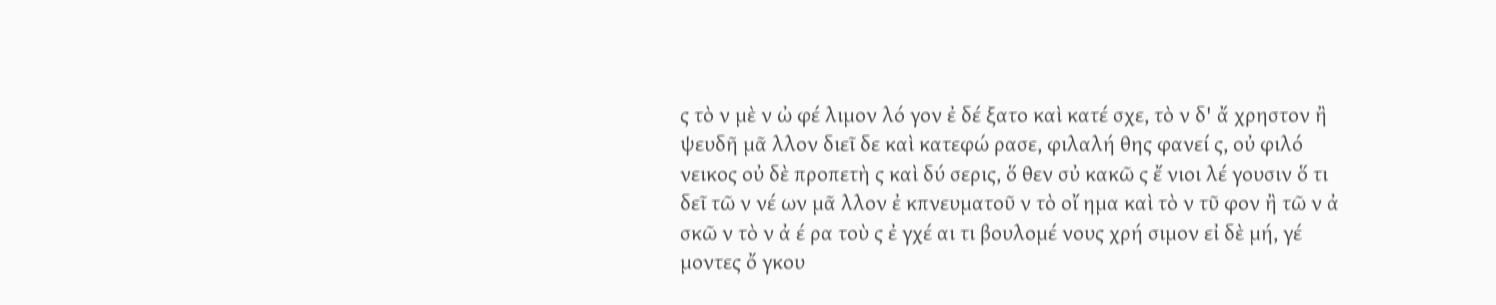ς τὸ ν μὲ ν ὠ φέ λιμον λό γον ἐ δέ ξατο καὶ κατέ σχε, τὸ ν δ' ἄ χρηστον ἢ ψευδῆ μᾶ λλον διεῖ δε καὶ κατεφώ ρασε, φιλαλή θης φανεί ς, οὐ φιλό νεικος οὐ δὲ προπετὴ ς καὶ δύ σερις, ὅ θεν σὐ κακῶ ς ἔ νιοι λέ γουσιν ὅ τι δεῖ τῶ ν νέ ων μᾶ λλον ἐ κπνευματοῦ ν τὸ οἴ ημα καὶ τὸ ν τῦ φον ἢ τῶ ν ἀ σκῶ ν τὸ ν ἀ έ ρα τοὺ ς ἐ γχέ αι τι βουλομέ νους χρή σιμον εἰ δὲ μή, γέ μοντες ὄ γκου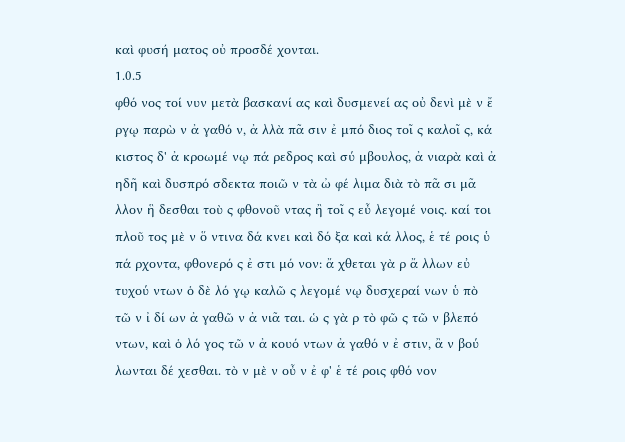καὶ φυσή ματος οὐ προσδέ χονται.
1.0.5
φθό νος τοί νυν μετὰ βασκανί ας καὶ δυσμενεί ας οὐ δενὶ μὲ ν ἔ ργῳ παρὼ ν ἀ γαθό ν, ἀ λλὰ πᾶ σιν ἐ μπό διος τοῖ ς καλοῖ ς, κά κιστος δ' ἀ κροωμέ νῳ πά ρεδρος καὶ σύ μβουλος, ἀ νιαρὰ καὶ ἀ ηδῆ καὶ δυσπρό σδεκτα ποιῶ ν τὰ ὠ φέ λιμα διὰ τὸ πᾶ σι μᾶ λλον ἣ δεσθαι τοὺ ς φθονοῦ ντας ἢ τοῖ ς εὖ λεγομέ νοις. καί τοι πλοῦ τος μὲ ν ὅ ντινα δά κνει καὶ δό ξα καὶ κά λλος, ἑ τέ ροις ὑ πά ρχοντα, φθονερό ς ἐ στι μό νον: ἄ χθεται γὰ ρ ἄ λλων εὐ τυχού ντων ὁ δὲ λό γῳ καλῶ ς λεγομέ νῳ δυσχεραί νων ὑ πὸ τῶ ν ἰ δί ων ἀ γαθῶ ν ἀ νιᾶ ται. ὡ ς γὰ ρ τὸ φῶ ς τῶ ν βλεπό ντων, καὶ ὁ λό γος τῶ ν ἀ κουό ντων ἀ γαθό ν ἐ στιν, ἂ ν βού λωνται δέ χεσθαι. τὸ ν μὲ ν οὖ ν ἐ φ' ἑ τέ ροις φθό νον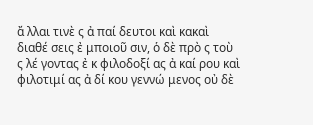ἄ λλαι τινὲ ς ἀ παί δευτοι καὶ κακαὶ διαθέ σεις ἐ μποιοῦ σιν, ὁ δὲ πρὸ ς τοὺ ς λέ γοντας ἐ κ φιλοδοξί ας ἀ καί ρου καὶ φιλοτιμί ας ἀ δί κου γεννώ μενος οὐ δὲ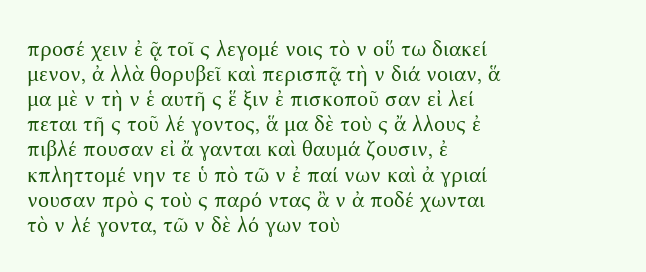προσέ χειν ἐ ᾷ τοῖ ς λεγομέ νοις τὸ ν οὕ τω διακεί μενον, ἀ λλὰ θορυβεῖ καὶ περισπᾷ τὴ ν διά νοιαν, ἅ μα μὲ ν τὴ ν ἑ αυτῆ ς ἕ ξιν ἐ πισκοποῦ σαν εἰ λεί πεται τῆ ς τοῦ λέ γοντος, ἅ μα δὲ τοὺ ς ἄ λλους ἐ πιβλέ πουσαν εἰ ἄ γανται καὶ θαυμά ζουσιν, ἐ κπληττομέ νην τε ὑ πὸ τῶ ν ἐ παί νων καὶ ἀ γριαί νουσαν πρὸ ς τοὺ ς παρό ντας ἂ ν ἀ ποδέ χωνται τὸ ν λέ γοντα, τῶ ν δὲ λό γων τοὺ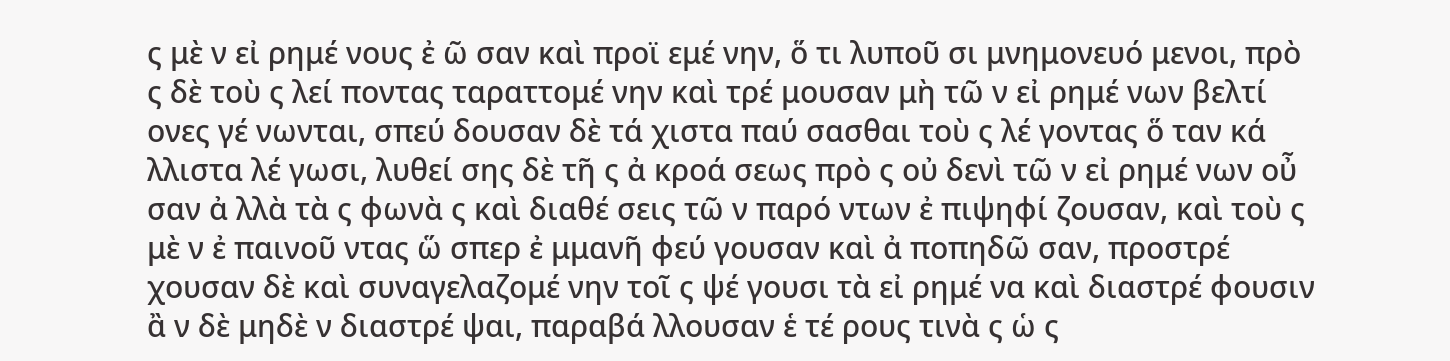ς μὲ ν εἰ ρημέ νους ἐ ῶ σαν καὶ προϊ εμέ νην, ὅ τι λυποῦ σι μνημονευό μενοι, πρὸ ς δὲ τοὺ ς λεί ποντας ταραττομέ νην καὶ τρέ μουσαν μὴ τῶ ν εἰ ρημέ νων βελτί ονες γέ νωνται, σπεύ δουσαν δὲ τά χιστα παύ σασθαι τοὺ ς λέ γοντας ὅ ταν κά λλιστα λέ γωσι, λυθεί σης δὲ τῆ ς ἀ κροά σεως πρὸ ς οὐ δενὶ τῶ ν εἰ ρημέ νων οὖ σαν ἀ λλὰ τὰ ς φωνὰ ς καὶ διαθέ σεις τῶ ν παρό ντων ἐ πιψηφί ζουσαν, καὶ τοὺ ς μὲ ν ἐ παινοῦ ντας ὥ σπερ ἐ μμανῆ φεύ γουσαν καὶ ἀ ποπηδῶ σαν, προστρέ χουσαν δὲ καὶ συναγελαζομέ νην τοῖ ς ψέ γουσι τὰ εἰ ρημέ να καὶ διαστρέ φουσιν ἂ ν δὲ μηδὲ ν διαστρέ ψαι, παραβά λλουσαν ἑ τέ ρους τινὰ ς ὡ ς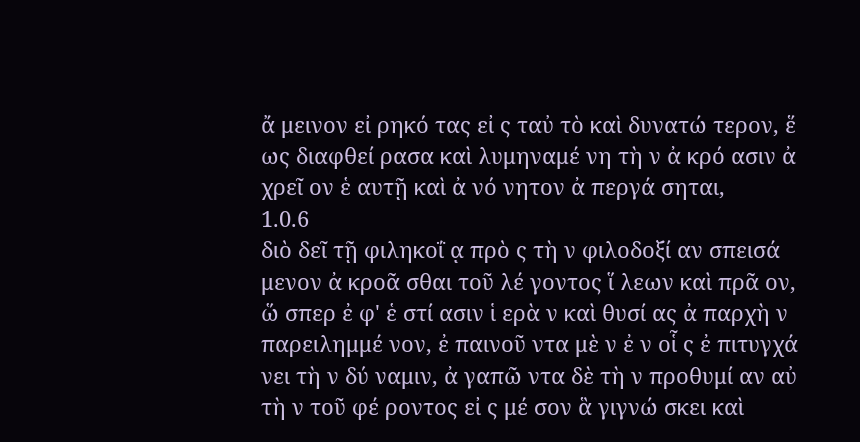ἄ μεινον εἰ ρηκό τας εἰ ς ταὐ τὸ καὶ δυνατώ τερον, ἕ ως διαφθεί ρασα καὶ λυμηναμέ νη τὴ ν ἀ κρό ασιν ἀ χρεῖ ον ἑ αυτῇ καὶ ἀ νό νητον ἀ περγά σηται,
1.0.6
διὸ δεῖ τῇ φιληκοΐ ᾳ πρὸ ς τὴ ν φιλοδοξί αν σπεισά μενον ἀ κροᾶ σθαι τοῦ λέ γοντος ἵ λεων καὶ πρᾶ ον, ὥ σπερ ἐ φ' ἑ στί ασιν ἱ ερὰ ν καὶ θυσί ας ἀ παρχὴ ν παρειλημμέ νον, ἐ παινοῦ ντα μὲ ν ἐ ν οἷ ς ἐ πιτυγχά νει τὴ ν δύ ναμιν, ἀ γαπῶ ντα δὲ τὴ ν προθυμί αν αὐ τὴ ν τοῦ φέ ροντος εἰ ς μέ σον ἃ γιγνώ σκει καὶ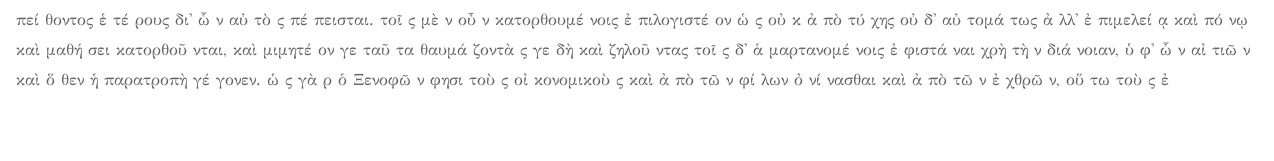πεί θοντος ἑ τέ ρους δι' ὧ ν αὐ τὸ ς πέ πεισται. τοῖ ς μὲ ν οὖ ν κατορθουμέ νοις ἐ πιλογιστέ ον ὡ ς οὐ κ ἀ πὸ τύ χης οὐ δ' αὐ τομά τως ἀ λλ' ἐ πιμελεί ᾳ καὶ πό νῳ καὶ μαθή σει κατορθοῦ νται, καὶ μιμητέ ον γε ταῦ τα θαυμά ζοντὰ ς γε δὴ καὶ ζηλοῦ ντας τοῖ ς δ' ἁ μαρτανομέ νοις ἐ φιστά ναι χρὴ τὴ ν διά νοιαν, ὑ φ' ὧ ν αἰ τιῶ ν καὶ ὅ θεν ἡ παρατροπὴ γέ γονεν. ὡ ς γὰ ρ ὁ Ξενοφῶ ν φησι τοὺ ς οἰ κονομικοὺ ς καὶ ἀ πὸ τῶ ν φί λων ὀ νί νασθαι καὶ ἀ πὸ τῶ ν ἐ χθρῶ ν, οὕ τω τοὺ ς ἐ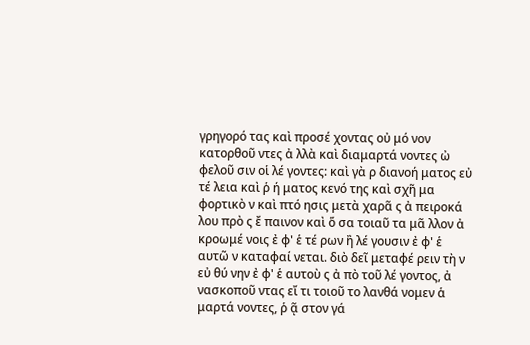γρηγορό τας καὶ προσέ χοντας οὐ μό νον κατορθοῦ ντες ἀ λλὰ καὶ διαμαρτά νοντες ὠ φελοῦ σιν οἱ λέ γοντες: καὶ γὰ ρ διανοή ματος εὐ τέ λεια καὶ ῥ ή ματος κενό της καὶ σχῆ μα φορτικὸ ν καὶ πτό ησις μετὰ χαρᾶ ς ἀ πειροκά λου πρὸ ς ἔ παινον καὶ ὅ σα τοιαῦ τα μᾶ λλον ἀ κροωμέ νοις ἐ φ' ἑ τέ ρων ἢ λέ γουσιν ἐ φ' ἑ αυτῶ ν καταφαί νεται. διὸ δεῖ μεταφέ ρειν τὴ ν εὐ θύ νην ἐ φ' ἑ αυτοὺ ς ἀ πὸ τοῦ λέ γοντος, ἀ νασκοποῦ ντας εἴ τι τοιοῦ το λανθά νομεν ἁ μαρτά νοντες, ῥ ᾷ στον γά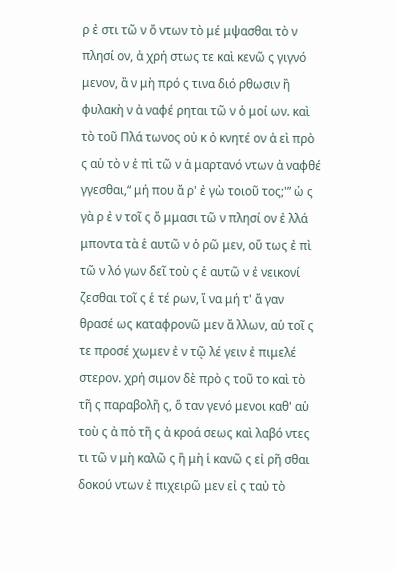ρ ἐ στι τῶ ν ὄ ντων τὸ μέ μψασθαι τὸ ν πλησί ον, ἀ χρή στως τε καὶ κενῶ ς γιγνό μενον, ἂ ν μὴ πρό ς τινα διό ρθωσιν ἢ φυλακὴ ν ἀ ναφέ ρηται τῶ ν ὁ μοί ων. καὶ τὸ τοῦ Πλά τωνος οὐ κ ὀ κνητέ ον ἀ εὶ πρὸ ς αὑ τὸ ν ἐ πὶ τῶ ν ἁ μαρτανό ντων ἀ ναφθέ γγεσθαι,“ μή που ἄ ρ' ἐ γὼ τοιοῦ τος;'” ὡ ς γὰ ρ ἐ ν τοῖ ς ὄ μμασι τῶ ν πλησί ον ἐ λλά μποντα τὰ ἑ αυτῶ ν ὁ ρῶ μεν, οὕ τως ἐ πὶ τῶ ν λό γων δεῖ τοὺ ς ἑ αυτῶ ν ἐ νεικονί ζεσθαι τοῖ ς ἑ τέ ρων, ἵ να μή τ' ἄ γαν θρασέ ως καταφρονῶ μεν ἄ λλων, αὑ τοῖ ς τε προσέ χωμεν ἐ ν τῷ λέ γειν ἐ πιμελέ στερον. χρή σιμον δὲ πρὸ ς τοῦ το καὶ τὸ τῆ ς παραβολῆ ς, ὅ ταν γενό μενοι καθ' αὑ τοὺ ς ἀ πὸ τῆ ς ἀ κροά σεως καὶ λαβό ντες τι τῶ ν μὴ καλῶ ς ἢ μὴ ἱ κανῶ ς εἰ ρῆ σθαι δοκού ντων ἐ πιχειρῶ μεν εἰ ς ταὐ τὸ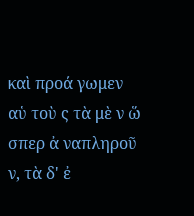καὶ προά γωμεν αὑ τοὺ ς τὰ μὲ ν ὥ σπερ ἀ ναπληροῦ ν, τὰ δ' ἐ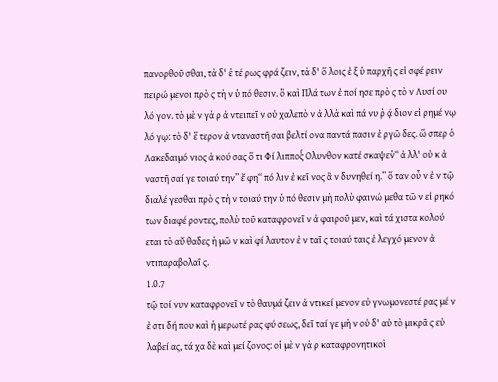πανορθοῦ σθαι, τὰ δ' ἑ τέ ρως φρά ζειν, τὰ δ' ὅ λοις ἐ ξ ὑ παρχῆ ς εἰ σφέ ρειν πειρώ μενοι πρὸ ς τὴ ν ὑ πό θεσιν. ὃ καὶ Πλά των ἐ ποί ησε πρὸ ς τὸ ν Λυσί ου λό γον. τὸ μὲ ν γὰ ρ ἀ ντειπεῖ ν οὐ χαλεπὸ ν ἀ λλὰ καὶ πά νυ ῥ ᾴ διον εἰ ρημέ νῳ λό γῳ: τὸ δ' ἕ τερον ἀ νταναστῆ σαι βελτί ονα παντά πασιν ἐ ργῶ δες. ὥ σπερ ὁ Λακεδαιμό νιος ἀ κού σας ὅ τι Φί λιππος̓́ Ολυνθον κατέ σκαψεν̔“ ἀ λλ' οὐ κ ἀ ναστῆ σαί γε τοιαύ την” ἔ φη“ πό λιν ἐ κεῖ νος ἂ ν δυνηθεί η.” ὅ ταν οὖ ν ἐ ν τῷ διαλέ γεσθαι πρὸ ς τὴ ν τοιαύ την ὑ πό θεσιν μὴ πολὺ φαινώ μεθα τῶ ν εἰ ρηκό των διαφέ ροντες, πολὺ τοῦ καταφρονεῖ ν ἀ φαιροῦ μεν, καὶ τά χιστα κολού εται τὸ αὔ θαδες ἡ μῶ ν καὶ φί λαυτον ἐ ν ταῖ ς τοιαύ ταις ἐ λεγχό μενον ἀ ντιπαραβολαῖ ς.
1.0.7
τῷ τοί νυν καταφρονεῖ ν τὸ θαυμά ζειν ἀ ντικεί μενον εὐ γνωμονεστέ ρας μέ ν ἐ στι δή που καὶ ἡ μερωτέ ρας φύ σεως, δεῖ ταί γε μὴ ν οὐ δ' αὐ τὸ μικρᾶ ς εὐ λαβεί ας, τά χα δὲ καὶ μεί ζονος: οἱ μὲ ν γὰ ρ καταφρονητικοὶ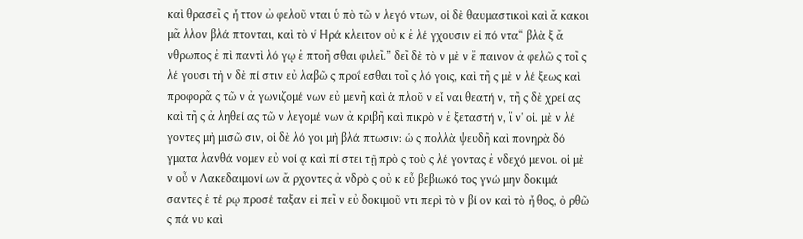καὶ θρασεῖ ς ἧ ττον ὠ φελοῦ νται ὑ πὸ τῶ ν λεγό ντων, οἱ δὲ θαυμαστικοὶ καὶ ἄ κακοι μᾶ λλον βλά πτονται, καὶ τὸ ν̔ Ηρά κλειτον οὐ κ ἐ λέ γχουσιν εἰ πό ντα“ βλὰ ξ ἄ νθρωπος ἐ πὶ παντὶ λό γῳ ἐ πτοῆ σθαι φιλεῖ.” δεῖ δὲ τὸ ν μὲ ν ἔ παινον ἀ φελῶ ς τοῖ ς λέ γουσι τὴ ν δὲ πί στιν εὐ λαβῶ ς προΐ εσθαι τοῖ ς λό γοις, καὶ τῆ ς μὲ ν λέ ξεως καὶ προφορᾶ ς τῶ ν ἀ γωνιζομέ νων εὐ μενῆ καὶ ἁ πλοῦ ν εἶ ναι θεατή ν, τῆ ς δὲ χρεί ας καὶ τῆ ς ἀ ληθεί ας τῶ ν λεγομέ νων ἀ κριβῆ καὶ πικρὸ ν ἐ ξεταστή ν, ἵ ν' οἱ. μὲ ν λέ γοντες μὴ μισῶ σιν, οἱ δὲ λό γοι μὴ βλά πτωσιν: ὡ ς πολλὰ ψευδῆ καὶ πονηρὰ δό γματα λανθά νομεν εὐ νοί ᾳ καὶ πί στει τῇ πρὸ ς τοὺ ς λέ γοντας ἐ νδεχό μενοι. οἱ μὲ ν οὖ ν Λακεδαιμονί ων ἄ ρχοντες ἀ νδρὸ ς οὐ κ εὖ βεβιωκό τος γνώ μην δοκιμά σαντες ἑ τέ ρῳ προσέ ταξαν εἰ πεῖ ν εὐ δοκιμοῦ ντι περὶ τὸ ν βί ον καὶ τὸ ἦ θος, ὀ ρθῶ ς πά νυ καὶ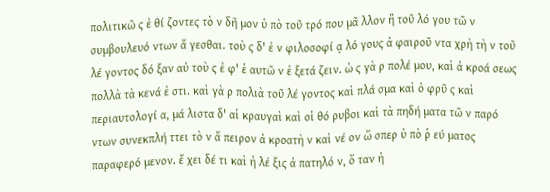πολιτικῶ ς ἐ θί ζοντες τὸ ν δῆ μον ὑ πὸ τοῦ τρό που μᾶ λλον ἢ τοῦ λό γου τῶ ν συμβουλευό ντων ἄ γεσθαι. τοὺ ς δ' ἐ ν φιλοσοφί ᾳ λό γους ἀ φαιροῦ ντα χρὴ τὴ ν τοῦ λέ γοντος δό ξαν αὐ τοὺ ς ἐ φ' ἑ αυτῶ ν ἐ ξετά ζειν. ὡ ς γὰ ρ πολέ μου, καὶ ἀ κροά σεως πολλὰ τὰ κενά ἐ στι. καὶ γὰ ρ πολιὰ τοῦ λέ γοντος καὶ πλά σμα καὶ ὀ φρῦ ς καὶ περιαυτολογί α, μά λιστα δ' αἱ κραυγαὶ καὶ οἱ θό ρυβοι καὶ τὰ πηδή ματα τῶ ν παρό ντων συνεκπλή ττει τὸ ν ἄ πειρον ἀ κροατὴ ν καὶ νέ ον ὥ σπερ ὑ πὸ ῥ εύ ματος παραφερό μενον. ἔ χει δέ τι καὶ ἡ λέ ξις ἀ πατηλό ν, ὅ ταν ἡ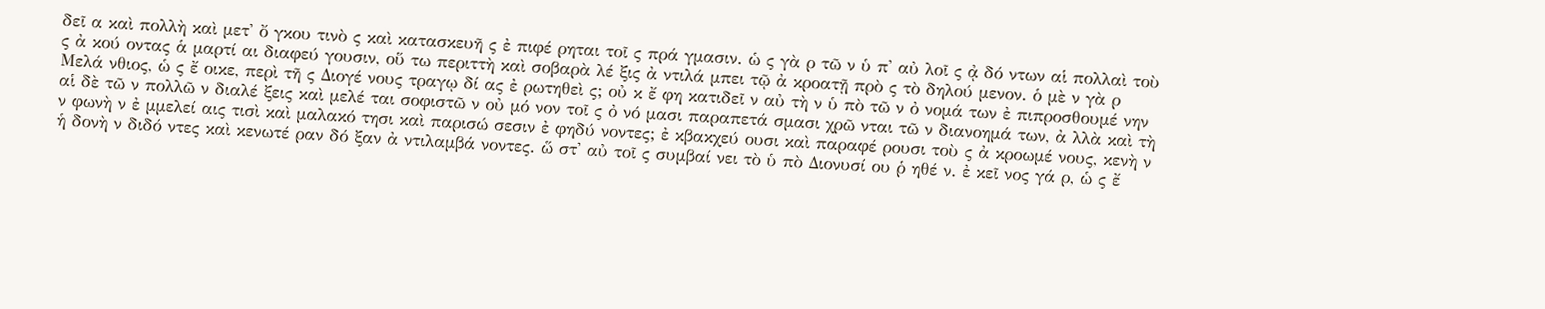δεῖ α καὶ πολλὴ καὶ μετ' ὄ γκου τινὸ ς καὶ κατασκευῆ ς ἐ πιφέ ρηται τοῖ ς πρά γμασιν. ὡ ς γὰ ρ τῶ ν ὑ π' αὐ λοῖ ς ᾀ δό ντων αἱ πολλαὶ τοὺ ς ἀ κού οντας ἁ μαρτί αι διαφεύ γουσιν, οὕ τω περιττὴ καὶ σοβαρὰ λέ ξις ἀ ντιλά μπει τῷ ἀ κροατῇ πρὸ ς τὸ δηλού μενον. ὁ μὲ ν γὰ ρ Μελά νθιος, ὡ ς ἔ οικε, περὶ τῆ ς Διογέ νους τραγῳ δί ας ἐ ρωτηθεὶ ς; οὐ κ ἔ φη κατιδεῖ ν αὐ τὴ ν ὑ πὸ τῶ ν ὀ νομά των ἐ πιπροσθουμέ νην αἱ δὲ τῶ ν πολλῶ ν διαλέ ξεις καὶ μελέ ται σοφιστῶ ν οὐ μό νον τοῖ ς ὀ νό μασι παραπετά σμασι χρῶ νται τῶ ν διανοημά των, ἀ λλὰ καὶ τὴ ν φωνὴ ν ἐ μμελεί αις τισὶ καὶ μαλακό τησι καὶ παρισώ σεσιν ἐ φηδύ νοντες; ἐ κβακχεύ ουσι καὶ παραφέ ρουσι τοὺ ς ἀ κροωμέ νους, κενὴ ν ἡ δονὴ ν διδό ντες καὶ κενωτέ ραν δό ξαν ἀ ντιλαμβά νοντες. ὥ στ' αὐ τοῖ ς συμβαί νει τὸ ὑ πὸ Διονυσί ου ῥ ηθέ ν. ἐ κεῖ νος γά ρ, ὡ ς ἔ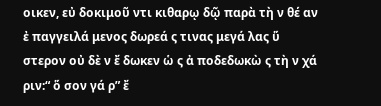οικεν, εὐ δοκιμοῦ ντι κιθαρῳ δῷ παρὰ τὴ ν θέ αν ἐ παγγειλά μενος δωρεά ς τινας μεγά λας ὕ στερον οὐ δὲ ν ἔ δωκεν ὡ ς ἀ ποδεδωκὼ ς τὴ ν χά ριν:“ ὅ σον γά ρ” ἔ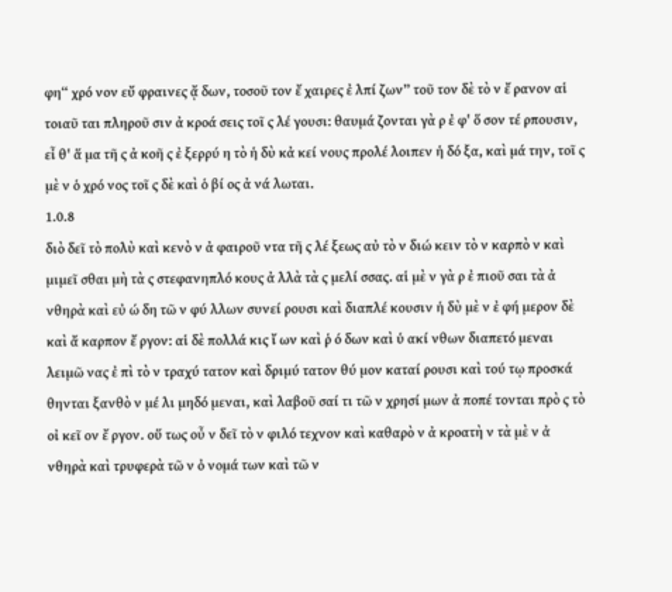φη“ χρό νον εὔ φραινες ᾄ δων, τοσοῦ τον ἔ χαιρες ἐ λπί ζων” τοῦ τον δὲ τὸ ν ἔ ρανον αἱ τοιαῦ ται πληροῦ σιν ἀ κροά σεις τοῖ ς λέ γουσι: θαυμά ζονται γὰ ρ ἐ φ' ὅ σον τέ ρπουσιν, εἶ θ' ἅ μα τῆ ς ἀ κοῆ ς ἐ ξερρύ η τὸ ἡ δὺ κἀ κεί νους προλέ λοιπεν ἡ δό ξα, καὶ μά την, τοῖ ς μὲ ν ὁ χρό νος τοῖ ς δὲ καὶ ὁ βί ος ἀ νά λωται.
1.0.8
διὸ δεῖ τὸ πολὺ καὶ κενὸ ν ἀ φαιροῦ ντα τῆ ς λέ ξεως αὐ τὸ ν διώ κειν τὸ ν καρπὸ ν καὶ μιμεῖ σθαι μὴ τὰ ς στεφανηπλό κους ἀ λλὰ τὰ ς μελί σσας. αἱ μὲ ν γὰ ρ ἐ πιοῦ σαι τὰ ἀ νθηρὰ καὶ εὐ ώ δη τῶ ν φύ λλων συνεί ρουσι καὶ διαπλέ κουσιν ἡ δὺ μὲ ν ἐ φή μερον δὲ καὶ ἄ καρπον ἔ ργον: αἱ δὲ πολλά κις ἴ ων καὶ ῥ ό δων καὶ ὑ ακί νθων διαπετό μεναι λειμῶ νας ἐ πὶ τὸ ν τραχύ τατον καὶ δριμύ τατον θύ μον καταί ρουσι καὶ τού τῳ προσκά θηνται ξανθὸ ν μέ λι μηδό μεναι, καὶ λαβοῦ σαί τι τῶ ν χρησί μων ἀ ποπέ τονται πρὸ ς τὸ οἰ κεῖ ον ἔ ργον. οὕ τως οὖ ν δεῖ τὸ ν φιλό τεχνον καὶ καθαρὸ ν ἀ κροατὴ ν τὰ μὲ ν ἀ νθηρὰ καὶ τρυφερὰ τῶ ν ὀ νομά των καὶ τῶ ν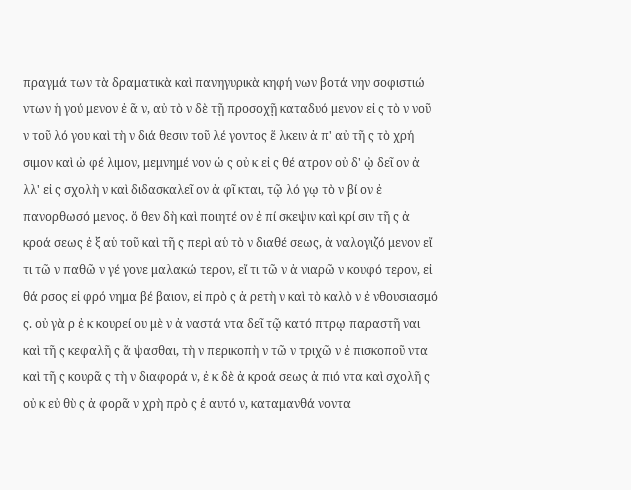πραγμά των τὰ δραματικὰ καὶ πανηγυρικὰ κηφή νων βοτά νην σοφιστιώ ντων ἡ γού μενον ἐ ᾶ ν, αὐ τὸ ν δὲ τῇ προσοχῇ καταδυό μενον εἰ ς τὸ ν νοῦ ν τοῦ λό γου καὶ τὴ ν διά θεσιν τοῦ λέ γοντος ἕ λκειν ἀ π' αὐ τῆ ς τὸ χρή σιμον καὶ ὠ φέ λιμον, μεμνημέ νον ὡ ς οὐ κ εἰ ς θέ ατρον οὐ δ' ᾠ δεῖ ον ἀ λλ' εἰ ς σχολὴ ν καὶ διδασκαλεῖ ον ἀ φῖ κται, τῷ λό γῳ τὸ ν βί ον ἐ πανορθωσό μενος. ὅ θεν δὴ καὶ ποιητέ ον ἐ πί σκεψιν καὶ κρί σιν τῆ ς ἀ κροά σεως ἐ ξ αὑ τοῦ καὶ τῆ ς περὶ αὑ τὸ ν διαθέ σεως, ἀ ναλογιζό μενον εἴ τι τῶ ν παθῶ ν γέ γονε μαλακώ τερον, εἴ τι τῶ ν ἀ νιαρῶ ν κουφό τερον, εἰ θά ρσος εἰ φρό νημα βέ βαιον, εἰ πρὸ ς ἀ ρετὴ ν καὶ τὸ καλὸ ν ἐ νθουσιασμό ς. οὐ γὰ ρ ἐ κ κουρεί ου μὲ ν ἀ ναστά ντα δεῖ τῷ κατό πτρῳ παραστῆ ναι καὶ τῆ ς κεφαλῆ ς ἅ ψασθαι, τὴ ν περικοπὴ ν τῶ ν τριχῶ ν ἐ πισκοποῦ ντα καὶ τῆ ς κουρᾶ ς τὴ ν διαφορά ν, ἐ κ δὲ ἀ κροά σεως ἀ πιό ντα καὶ σχολῆ ς οὐ κ εὐ θὺ ς ἀ φορᾶ ν χρὴ πρὸ ς ἑ αυτό ν, καταμανθά νοντα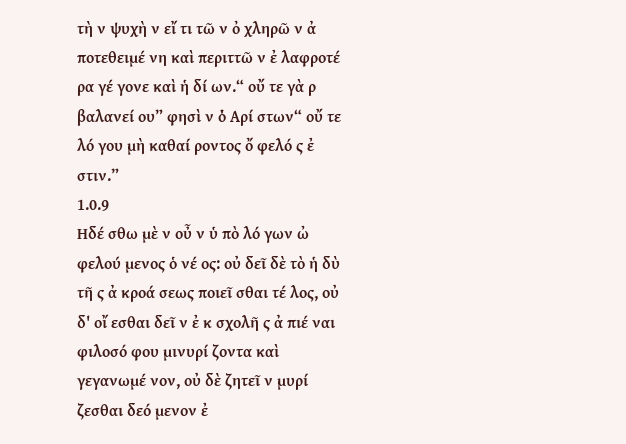τὴ ν ψυχὴ ν εἴ τι τῶ ν ὀ χληρῶ ν ἀ ποτεθειμέ νη καὶ περιττῶ ν ἐ λαφροτέ ρα γέ γονε καὶ ἡ δί ων.“ οὔ τε γὰ ρ βαλανεί ου” φησὶ ν ὁ̓ Αρί στων“ οὔ τε λό γου μὴ καθαί ροντος ὄ φελό ς ἐ στιν.”
1.0.9
Ηδέ σθω μὲ ν οὖ ν ὑ πὸ λό γων ὠ φελού μενος ὁ νέ ος: οὐ δεῖ δὲ τὸ ἡ δὺ τῆ ς ἀ κροά σεως ποιεῖ σθαι τέ λος, οὐ δ' οἴ εσθαι δεῖ ν ἐ κ σχολῆ ς ἀ πιέ ναι φιλοσό φου μινυρί ζοντα καὶ γεγανωμέ νον, οὐ δὲ ζητεῖ ν μυρί ζεσθαι δεό μενον ἐ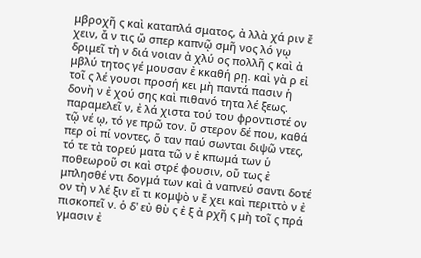μβροχῆ ς καὶ καταπλά σματος, ἀ λλὰ χά ριν ἔ χειν, ἄ ν τις ὥ σπερ καπνῷ σμῆ νος λό γῳ δριμεῖ τὴ ν διά νοιαν ἀ χλύ ος πολλῆ ς καὶ ἀ μβλύ τητος γέ μουσαν ἐ κκαθή ρῃ. καὶ γὰ ρ εἰ τοῖ ς λέ γουσι προσή κει μὴ παντά πασιν ἡ δονὴ ν ἐ χού σης καὶ πιθανό τητα λέ ξεως. παραμελεῖ ν, ἐ λά χιστα τού του φροντιστέ ον τῷ νέ ῳ, τό γε πρῶ τον. ὕ στερον δέ που, καθά περ οἱ πί νοντες, ὅ ταν παύ σωνται διψῶ ντες, τό τε τὰ τορεύ ματα τῶ ν ἐ κπωμά των ὑ ποθεωροῦ σι καὶ στρέ φουσιν, οὕ τως ἐ μπλησθέ ντι δογμά των καὶ ἀ ναπνεύ σαντι δοτέ ον τὴ ν λέ ξιν εἴ τι κομψὸ ν ἔ χει καὶ περιττὸ ν ἐ πισκοπεῖ ν. ὁ δ' εὐ θὺ ς ἐ ξ ἀ ρχῆ ς μὴ τοῖ ς πρά γμασιν ἐ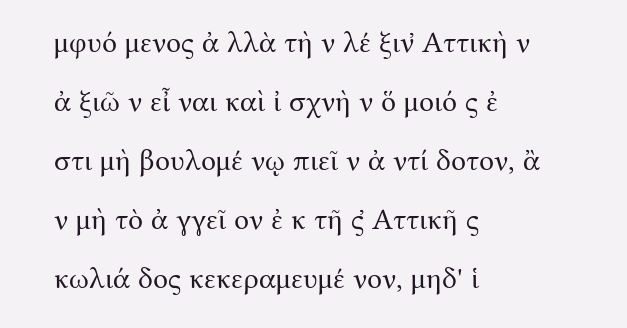μφυό μενος ἀ λλὰ τὴ ν λέ ξιν̓ Αττικὴ ν ἀ ξιῶ ν εἶ ναι καὶ ἰ σχνὴ ν ὅ μοιό ς ἐ στι μὴ βουλομέ νῳ πιεῖ ν ἀ ντί δοτον, ἂ ν μὴ τὸ ἀ γγεῖ ον ἐ κ τῆ ς̓ Αττικῆ ς κωλιά δος κεκεραμευμέ νον, μηδ' ἱ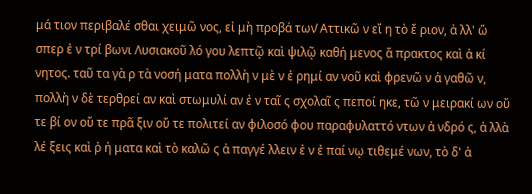μά τιον περιβαλέ σθαι χειμῶ νος, εἰ μὴ προβά των̓ Αττικῶ ν εἴ η τὸ ἔ ριον, ἀ λλ' ὥ σπερ ἐ ν τρί βωνι Λυσιακοῦ λό γου λεπτῷ καὶ ψιλῷ καθή μενος ἄ πρακτος καὶ ἀ κί νητος. ταῦ τα γὰ ρ τὰ νοσή ματα πολλὴ ν μὲ ν ἐ ρημί αν νοῦ καὶ φρενῶ ν ἀ γαθῶ ν, πολλὴ ν δὲ τερθρεί αν καὶ στωμυλί αν ἐ ν ταῖ ς σχολαῖ ς πεποί ηκε, τῶ ν μειρακί ων οὔ τε βί ον οὔ τε πρᾶ ξιν οὔ τε πολιτεί αν φιλοσό φου παραφυλαττό ντων ἀ νδρό ς, ἀ λλὰ λέ ξεις καὶ ῥ ή ματα καὶ τὸ καλῶ ς ἀ παγγέ λλειν ἐ ν ἐ παί νῳ τιθεμέ νων, τὸ δ' ἀ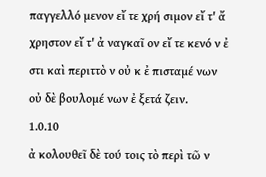παγγελλό μενον εἴ τε χρή σιμον εἴ τ' ἄ χρηστον εἴ τ' ἀ ναγκαῖ ον εἴ τε κενό ν ἐ στι καὶ περιττὸ ν οὐ κ ἐ πισταμέ νων οὐ δὲ βουλομέ νων ἐ ξετά ζειν.
1.0.10
ἀ κολουθεῖ δὲ τού τοις τὸ περὶ τῶ ν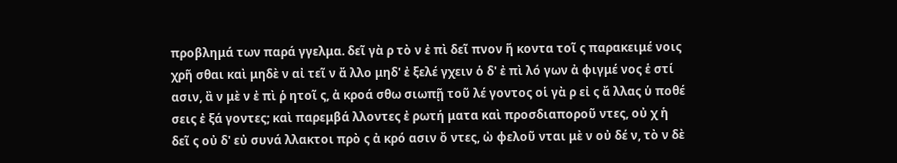προβλημά των παρά γγελμα. δεῖ γὰ ρ τὸ ν ἐ πὶ δεῖ πνον ἥ κοντα τοῖ ς παρακειμέ νοις χρῆ σθαι καὶ μηδὲ ν αἰ τεῖ ν ἄ λλο μηδ' ἐ ξελέ γχειν ὁ δ' ἐ πὶ λό γων ἀ φιγμέ νος ἑ στί ασιν, ἂ ν μὲ ν ἐ πὶ ῥ ητοῖ ς, ἀ κροά σθω σιωπῇ τοῦ λέ γοντος οἱ γὰ ρ εἰ ς ἄ λλας ὑ ποθέ σεις ἐ ξά γοντες; καὶ παρεμβά λλοντες ἐ ρωτή ματα καὶ προσδιαποροῦ ντες, οὐ χ ἡ δεῖ ς οὐ δ' εὐ συνά λλακτοι πρὸ ς ἀ κρό ασιν ὄ ντες, ὠ φελοῦ νται μὲ ν οὐ δέ ν, τὸ ν δὲ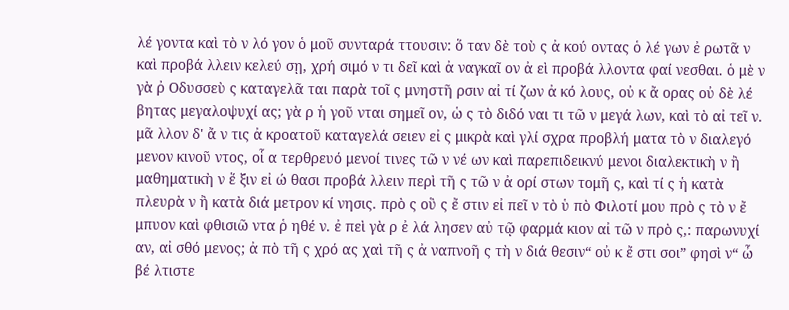λέ γοντα καὶ τὸ ν λό γον ὁ μοῦ συνταρά ττουσιν: ὅ ταν δὲ τοὺ ς ἀ κού οντας ὁ λέ γων ἐ ρωτᾶ ν καὶ προβά λλειν κελεύ σῃ, χρή σιμό ν τι δεῖ καὶ ἀ ναγκαῖ ον ἀ εὶ προβά λλοντα φαί νεσθαι. ὁ μὲ ν γὰ ῤ Οδυσσεὺ ς καταγελᾶ ται παρὰ τοῖ ς μνηστῆ ρσιν αἰ τί ζων ἀ κό λους, οὐ κ ἄ ορας οὐ δὲ λέ βητας μεγαλοψυχί ας; γὰ ρ ἡ γοῦ νται σημεῖ ον, ὡ ς τὸ διδό ναι τι τῶ ν μεγά λων, καὶ τὸ αἰ τεῖ ν. μᾶ λλον δ' ἄ ν τις ἀ κροατοῦ καταγελά σειεν εἰ ς μικρὰ καὶ γλί σχρα προβλή ματα τὸ ν διαλεγό μενον κινοῦ ντος, οἷ α τερθρευό μενοί τινες τῶ ν νέ ων καὶ παρεπιδεικνύ μενοι διαλεκτικὴ ν ἢ μαθηματικὴ ν ἕ ξιν εἰ ώ θασι προβά λλειν περὶ τῆ ς τῶ ν ἀ ορί στων τομῆ ς, καὶ τί ς ἡ κατὰ πλευρὰ ν ἢ κατὰ διά μετρον κί νησις. πρὸ ς οὓ ς ἔ στιν εἰ πεῖ ν τὸ ὑ πὸ Φιλοτί μου πρὸ ς τὸ ν ἔ μπυον καὶ φθισιῶ ντα ῥ ηθέ ν. ἐ πεὶ γὰ ρ ἐ λά λησεν αὐ τῷ φαρμά κιον αἰ τῶ ν πρὸ ς,: παρωνυχί αν, αἰ σθό μενος; ἀ πὸ τῆ ς χρό ας χαὶ τῆ ς ἀ ναπνοῆ ς τὴ ν διά θεσιν“ οὐ κ ἔ στι σοι” φησὶ ν“ ὦ βέ λτιστε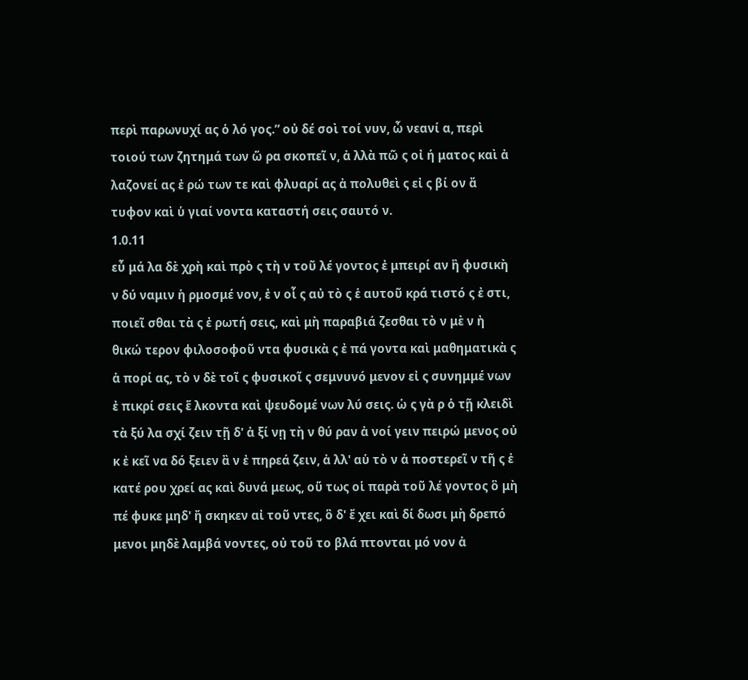περὶ παρωνυχί ας ὁ λό γος.” οὐ δέ σοὶ τοί νυν, ὦ νεανί α, περὶ τοιού των ζητημά των ὥ ρα σκοπεῖ ν, ἀ λλὰ πῶ ς οἰ ή ματος καὶ ἀ λαζονεί ας ἐ ρώ των τε καὶ φλυαρί ας ἀ πολυθεὶ ς εἰ ς βί ον ἄ τυφον καὶ ὑ γιαί νοντα καταστή σεις σαυτό ν.
1.0.11
εὖ μά λα δὲ χρὴ καὶ πρὸ ς τὴ ν τοῦ λέ γοντος ἐ μπειρί αν ἢ φυσικὴ ν δύ ναμιν ἡ ρμοσμέ νον, ἐ ν οἷ ς αὐ τὸ ς ἑ αυτοῦ κρά τιστό ς ἐ στι, ποιεῖ σθαι τὰ ς ἐ ρωτή σεις, καὶ μὴ παραβιά ζεσθαι τὸ ν μὲ ν ἠ θικώ τερον φιλοσοφοῦ ντα φυσικὰ ς ἐ πά γοντα καὶ μαθηματικὰ ς ἀ πορί ας, τὸ ν δὲ τοῖ ς φυσικοῖ ς σεμνυνό μενον εἰ ς συνημμέ νων ἐ πικρί σεις ἕ λκοντα καὶ ψευδομέ νων λύ σεις. ὡ ς γὰ ρ ὁ τῇ κλειδὶ τὰ ξύ λα σχί ζειν τῇ δ' ἀ ξί νῃ τὴ ν θύ ραν ἀ νοί γειν πειρώ μενος οὐ κ ἐ κεῖ να δό ξειεν ἂ ν ἐ πηρεά ζειν, ἀ λλ' αὑ τὸ ν ἀ ποστερεῖ ν τῆ ς ἑ κατέ ρου χρεί ας καὶ δυνά μεως, οὕ τως οἱ παρὰ τοῦ λέ γοντος ὃ μὴ πέ φυκε μηδ' ἤ σκηκεν αἰ τοῦ ντες, ὃ δ' ἔ χει καὶ δί δωσι μὴ δρεπό μενοι μηδὲ λαμβά νοντες, οὐ τοῦ το βλά πτονται μό νον ἀ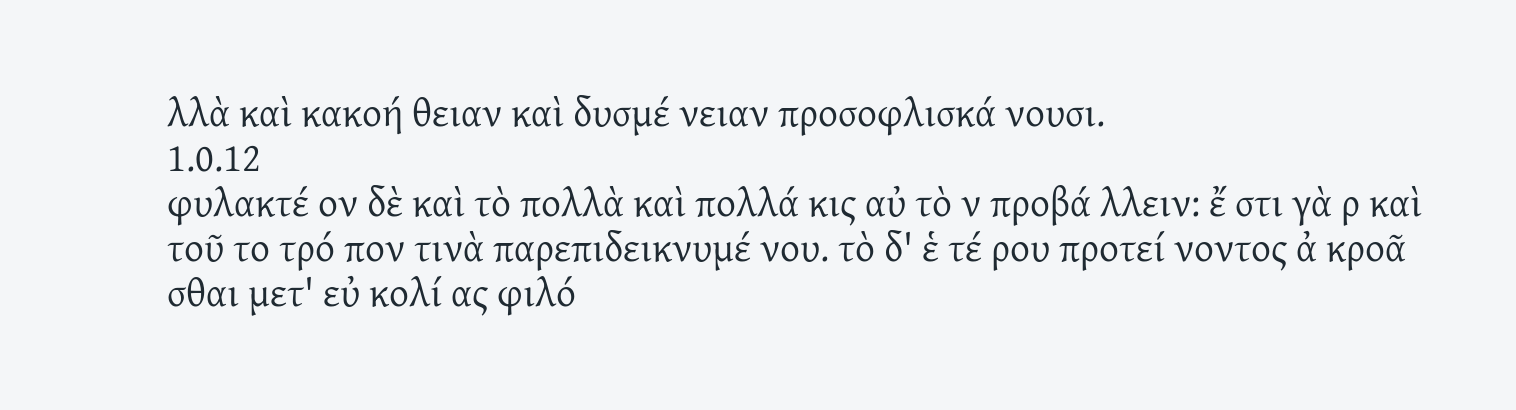λλὰ καὶ κακοή θειαν καὶ δυσμέ νειαν προσοφλισκά νουσι.
1.0.12
φυλακτέ ον δὲ καὶ τὸ πολλὰ καὶ πολλά κις αὐ τὸ ν προβά λλειν: ἔ στι γὰ ρ καὶ τοῦ το τρό πον τινὰ παρεπιδεικνυμέ νου. τὸ δ' ἑ τέ ρου προτεί νοντος ἀ κροᾶ σθαι μετ' εὐ κολί ας φιλό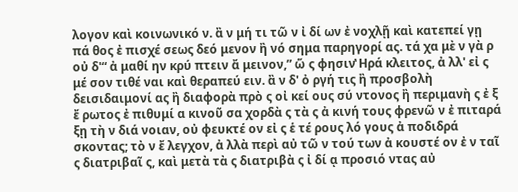λογον καὶ κοινωνικό ν. ἂ ν μή τι τῶ ν ἰ δί ων ἐ νοχλῇ καὶ κατεπεί γῃ πά θος ἐ πισχέ σεως δεό μενον ἢ νό σημα παρηγορί ας. τά χα μὲ ν γὰ ρ οὐ δ'“ ἀ μαθί ην κρύ πτειν ἄ μεινον,” ὥ ς φησιν̔ Ηρά κλειτος, ἀ λλ' εἰ ς μέ σον τιθέ ναι καὶ θεραπεύ ειν. ἂ ν δ' ὀ ργή τις ἢ προσβολὴ δεισιδαιμονί ας ἢ διαφορὰ πρὸ ς οἰ κεί ους σύ ντονος ἢ περιμανὴ ς ἐ ξ ἔ ρωτος ἐ πιθυμί α κινοῦ σα χορδὰ ς τὰ ς ἀ κινή τους φρενῶ ν ἐ πιταρά ξῃ τὴ ν διά νοιαν, οὐ φευκτέ ον εἰ ς ἑ τέ ρους λό γους ἀ ποδιδρά σκοντας; τὸ ν ἔ λεγχον, ἀ λλὰ περὶ αὐ τῶ ν τού των ἀ κουστέ ον ἐ ν ταῖ ς διατριβαῖ ς, καὶ μετὰ τὰ ς διατριβὰ ς ἰ δί ᾳ προσιό ντας αὐ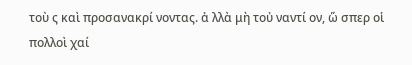τοὺ ς καὶ προσανακρί νοντας. ἀ λλὰ μὴ τοὐ ναντί ον, ὥ σπερ οἱ πολλοὶ χαί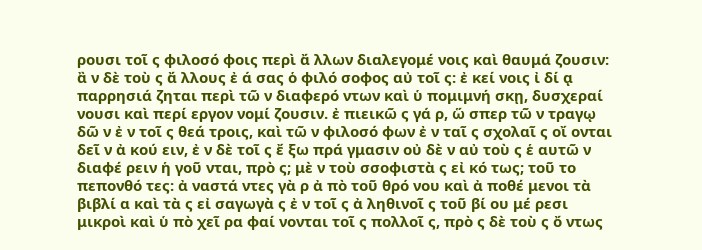ρουσι τοῖ ς φιλοσό φοις περὶ ἄ λλων διαλεγομέ νοις καὶ θαυμά ζουσιν: ἂ ν δὲ τοὺ ς ἄ λλους ἐ ά σας ὁ φιλό σοφος αὐ τοῖ ς: ἐ κεί νοις ἰ δί ᾳ παρρησιά ζηται περὶ τῶ ν διαφερό ντων καὶ ὑ πομιμνή σκῃ, δυσχεραί νουσι καὶ περί εργον νομί ζουσιν. ἐ πιεικῶ ς γά ρ, ὥ σπερ τῶ ν τραγῳ δῶ ν ἐ ν τοῖ ς θεά τροις, καὶ τῶ ν φιλοσό φων ἐ ν ταῖ ς σχολαῖ ς οἴ ονται δεῖ ν ἀ κού ειν, ἐ ν δὲ τοῖ ς ἔ ξω πρά γμασιν οὐ δὲ ν αὐ τοὺ ς ἑ αυτῶ ν διαφέ ρειν ἡ γοῦ νται, πρὸ ς; μὲ ν τοὺ σσοφιστὰ ς εἰ κό τως; τοῦ το πεπονθό τες: ἀ ναστά ντες γὰ ρ ἀ πὸ τοῦ θρό νου καὶ ἀ ποθέ μενοι τὰ βιβλί α καὶ τὰ ς εἰ σαγωγὰ ς ἐ ν τοῖ ς ἀ ληθινοῖ ς τοῦ βί ου μέ ρεσι μικροὶ καὶ ὑ πὸ χεῖ ρα φαί νονται τοῖ ς πολλοῖ ς, πρὸ ς δὲ τοὺ ς ὄ ντως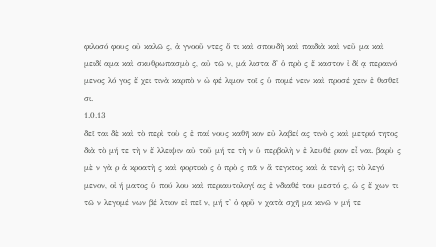φιλοσό φους οὐ καλῶ ς, ἀ γνοοῦ ντες ὅ τι καὶ σπουδὴ καὶ παιδιὰ καὶ νεῦ μα καὶ μειδί αμα καὶ σκυθρωπασμὸ ς, αὐ τῶ ν, μά λιστα δ' ὁ πρὸ ς ἕ καστον ἰ δί ᾳ περαινό μενος λό γος ἔ χει τινὰ καρπὸ ν ὠ φέ λιμον τοῖ ς ὑ πομέ νειν καὶ προσέ χειν ἐ θισθεῖ σι.
1.0.13
δεῖ ται δὲ καὶ τὸ περὶ τοὺ ς ἐ παί νους καθῆ κον εὐ λαβεί ας τινὸ ς καὶ μετριό τητος διὰ τὸ μή τε τὴ ν ἔ λλειψιν αὐ τοῦ μή τε τὴ ν ὑ περβολὴ ν ἐ λευθέ ριον εἶ ναι. βαρὺ ς μὲ ν γὰ ρ ἀ κροατὴ ς καὶ φορτικὸ ς ὁ πρὸ ς πᾶ ν ἄ τεγκτος καὶ ἀ τενὴ ς; τὸ λεγό μενον, οἰ ή ματος ὑ πού λου καὶ περιαυτολογί ας ἐ νδιαθέ του μεστό ς, ὡ ς ἔ χων τι τῶ ν λεγομέ νων βέ λτιον εἰ πεῖ ν, μή τ' ὀ φρῦ ν χατὰ σχῆ μα κινῶ ν μή τε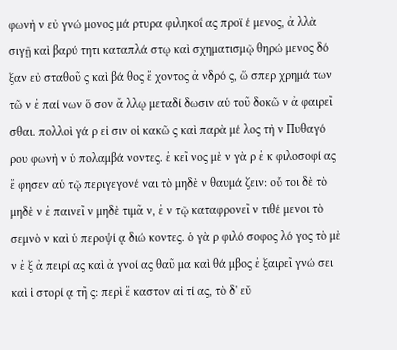φωνὴ ν εὐ γνώ μονος μά ρτυρα φιληκοΐ ας προϊ έ μενος, ἀ λλὰ σιγῇ καὶ βαρύ τητι καταπλά στῳ καὶ σχηματισμῷ θηρώ μενος δό ξαν εὐ σταθοῦ ς καὶ βά θος ἔ χοντος ἀ νδρό ς, ὥ σπερ χρημά των τῶ ν ἐ παί νων ὅ σον ἄ λλῳ μεταδί δωσιν αὑ τοῦ δοκῶ ν ἀ φαιρεῖ σθαι. πολλοὶ γά ρ εἰ σιν οἱ κακῶ ς καὶ παρὰ μέ λος τὴ ν Πυθαγό ρου φωνὴ ν ὑ πολαμβά νοντες. ἐ κεῖ νος μὲ ν γὰ ρ ἐ κ φιλοσοφί ας ἔ φησεν αὑ τῷ περιγεγονέ ναι τὸ μηδὲ ν θαυμά ζειν: οὗ τοι δὲ τὸ μηδὲ ν ἐ παινεῖ ν μηδὲ τιμᾶ ν, ἐ ν τῷ καταφρονεῖ ν τιθέ μενοι τὸ σεμνὸ ν καὶ ὑ περοψί ᾳ διώ κοντες. ὁ γὰ ρ φιλό σοφος λό γος τὸ μὲ ν ἐ ξ ἀ πειρί ας καὶ ἀ γνοί ας θαῦ μα καὶ θά μβος ἐ ξαιρεῖ γνώ σει καὶ ἱ στορί ᾳ τῆ ς: περὶ ἕ καστον αἰ τί ας, τὸ δ' εὔ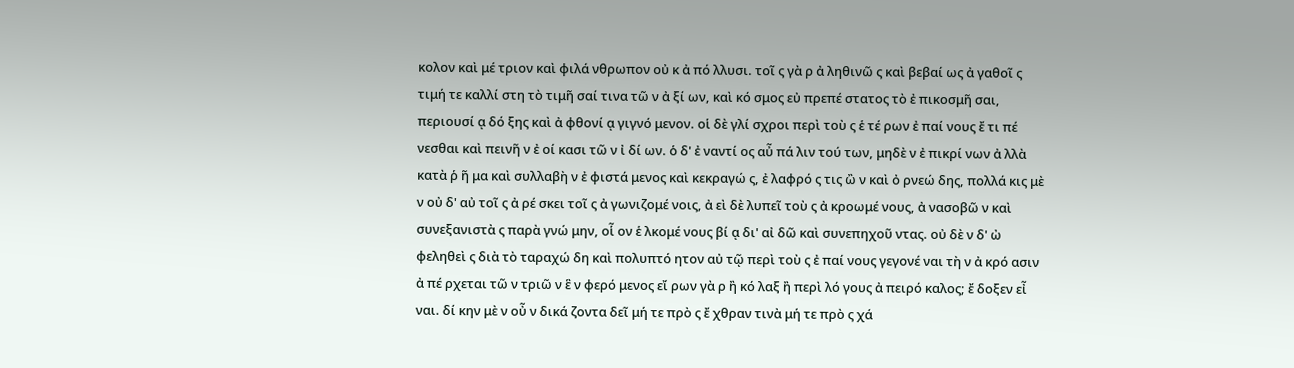κολον καὶ μέ τριον καὶ φιλά νθρωπον οὐ κ ἀ πό λλυσι. τοῖ ς γὰ ρ ἀ ληθινῶ ς καὶ βεβαί ως ἀ γαθοῖ ς τιμή τε καλλί στη τὸ τιμῆ σαί τινα τῶ ν ἀ ξί ων, καὶ κό σμος εὐ πρεπέ στατος τὸ ἐ πικοσμῆ σαι, περιουσί ᾳ δό ξης καὶ ἀ φθονί ᾳ γιγνό μενον. οἱ δὲ γλί σχροι περὶ τοὺ ς ἑ τέ ρων ἐ παί νους ἔ τι πέ νεσθαι καὶ πεινῆ ν ἐ οί κασι τῶ ν ἰ δί ων. ὁ δ' ἐ ναντί ος αὖ πά λιν τού των, μηδὲ ν ἐ πικρί νων ἀ λλὰ κατὰ ῥ ῆ μα καὶ συλλαβὴ ν ἐ φιστά μενος καὶ κεκραγώ ς, ἐ λαφρό ς τις ὢ ν καὶ ὀ ρνεώ δης, πολλά κις μὲ ν οὐ δ' αὐ τοῖ ς ἀ ρέ σκει τοῖ ς ἀ γωνιζομέ νοις, ἀ εὶ δὲ λυπεῖ τοὺ ς ἀ κροωμέ νους, ἀ νασοβῶ ν καὶ συνεξανιστὰ ς παρὰ γνώ μην, οἷ ον ἑ λκομέ νους βί ᾳ δι' αἰ δῶ καὶ συνεπηχοῦ ντας. οὐ δὲ ν δ' ὠ φεληθεὶ ς διὰ τὸ ταραχώ δη καὶ πολυπτό ητον αὐ τῷ περὶ τοὺ ς ἐ παί νους γεγονέ ναι τὴ ν ἀ κρό ασιν ἀ πέ ρχεται τῶ ν τριῶ ν ἓ ν φερό μενος εἴ ρων γὰ ρ ἢ κό λαξ ἢ περὶ λό γους ἀ πειρό καλος; ἔ δοξεν εἶ ναι. δί κην μὲ ν οὖ ν δικά ζοντα δεῖ μή τε πρὸ ς ἔ χθραν τινὰ μή τε πρὸ ς χά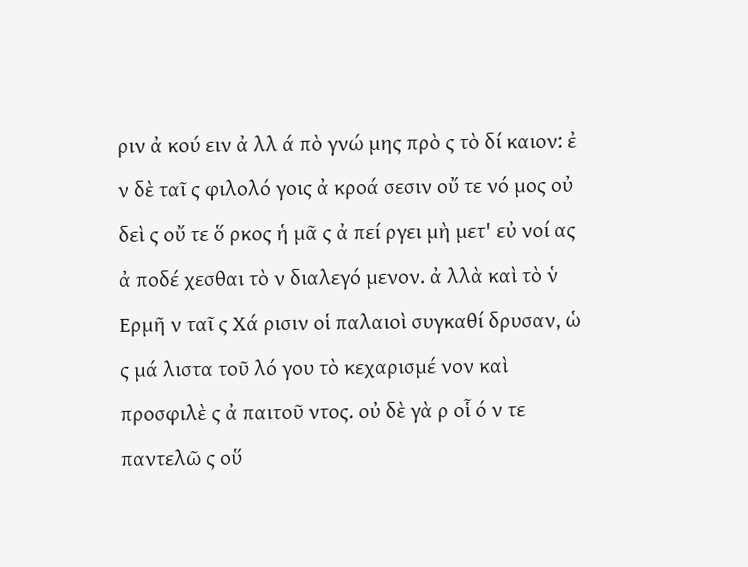ριν ἀ κού ειν ἀ λλ ά πὸ γνώ μης πρὸ ς τὸ δί καιον: ἐ ν δὲ ταῖ ς φιλολό γοις ἀ κροά σεσιν οὔ τε νό μος οὐ δεὶ ς οὔ τε ὅ ρκος ἡ μᾶ ς ἀ πεί ργει μὴ μετ' εὐ νοί ας ἀ ποδέ χεσθαι τὸ ν διαλεγό μενον. ἀ λλὰ καὶ τὸ ν̔ Ερμῆ ν ταῖ ς Χά ρισιν οἱ παλαιοὶ συγκαθί δρυσαν, ὡ ς μά λιστα τοῦ λό γου τὸ κεχαρισμέ νον καὶ προσφιλὲ ς ἀ παιτοῦ ντος. οὐ δὲ γὰ ρ οἷ ό ν τε παντελῶ ς οὕ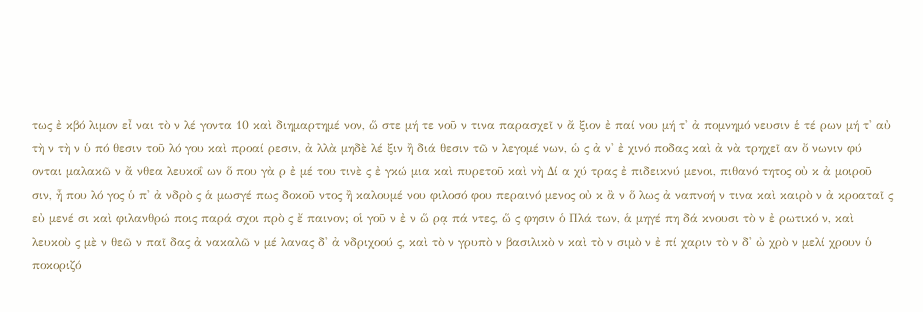τως ἐ κβό λιμον εἶ ναι τὸ ν λέ γοντα 10 καὶ διημαρτημέ νον, ὥ στε μή τε νοῦ ν τινα παρασχεῖ ν ἄ ξιον ἐ παί νου μή τ' ἀ πομνημό νευσιν ἑ τέ ρων μή τ' αὐ τὴ ν τὴ ν ὑ πό θεσιν τοῦ λό γου καὶ προαί ρεσιν, ἀ λλὰ μηδὲ λέ ξιν ἢ διά θεσιν τῶ ν λεγομέ νων, ὡ ς ἀ ν' ἐ χινό ποδας καὶ ἀ νὰ τρηχεῖ αν ὄ νωνιν φύ ονται μαλακῶ ν ἄ νθεα λευκοΐ ων ὅ που γὰ ρ ἐ μέ του τινὲ ς ἐ γκώ μια καὶ πυρετοῦ καὶ νὴ Δί α χύ τρας ἐ πιδεικνύ μενοι, πιθανό τητος οὐ κ ἀ μοιροῦ σιν, ἦ που λό γος ὑ π' ἀ νδρὸ ς ἁ μωσγέ πως δοκοῦ ντος ἢ καλουμέ νου φιλοσό φου περαινό μενος οὐ κ ἂ ν ὅ λως ἀ ναπνοή ν τινα καὶ καιρὸ ν ἀ κροαταῖ ς εὐ μενέ σι καὶ φιλανθρώ ποις παρά σχοι πρὸ ς ἔ παινον; οἱ γοῦ ν ἐ ν ὥ ρᾳ πά ντες, ὥ ς φησιν ὁ Πλά των, ἁ μηγέ πη δά κνουσι τὸ ν ἐ ρωτικό ν, καὶ λευκοὺ ς μὲ ν θεῶ ν παῖ δας ἀ νακαλῶ ν μέ λανας δ' ἀ νδριχοού ς, καὶ τὸ ν γρυπὸ ν βασιλικὸ ν καὶ τὸ ν σιμὸ ν ἐ πί χαριν τὸ ν δ' ὠ χρὸ ν μελί χρουν ὑ ποκοριζό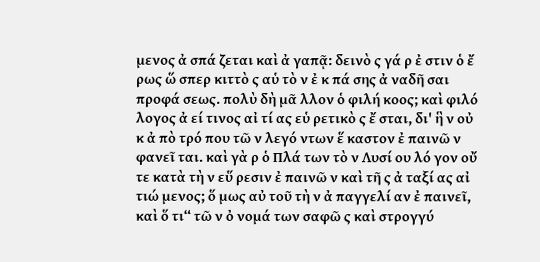μενος ἀ σπά ζεται καὶ ἀ γαπᾷ: δεινὸ ς γά ρ ἐ στιν ὁ ἔ ρως ὥ σπερ κιττὸ ς αὑ τὸ ν ἐ κ πά σης ἀ ναδῆ σαι προφά σεως. πολὺ δὴ μᾶ λλον ὁ φιλή κοος; καὶ φιλό λογος ἀ εί τινος αἰ τί ας εὑ ρετικὸ ς ἔ σται, δι' ἣ ν οὐ κ ἀ πὸ τρό που τῶ ν λεγό ντων ἕ καστον ἐ παινῶ ν φανεῖ ται. καὶ γὰ ρ ὁ Πλά των τὸ ν Λυσί ου λό γον οὔ τε κατὰ τὴ ν εὕ ρεσιν ἐ παινῶ ν καὶ τῆ ς ἀ ταξί ας αἰ τιώ μενος; ὅ μως αὐ τοῦ τὴ ν ἀ παγγελί αν ἐ παινεῖ, καὶ ὅ τι“ τῶ ν ὀ νομά των σαφῶ ς καὶ στρογγύ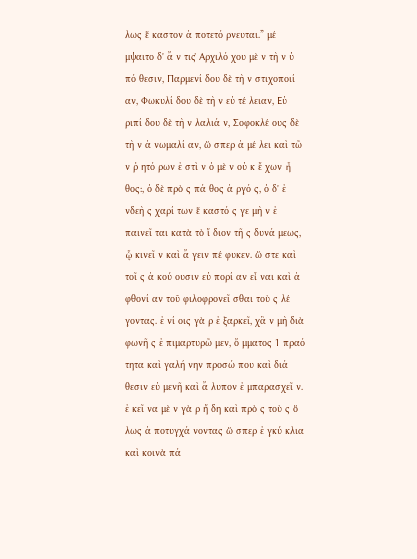λως ἕ καστον ἀ ποτετό ρνευται.” μέ μψαιτο δ' ἄ ν τις̓ Αρχιλό χου μὲ ν τὴ ν ὑ πό θεσιν, Παρμενί δου δὲ τὴ ν στιχοποιί αν, Φωκυλί δου δὲ τὴ ν εὐ τέ λειαν, Εὐ ριπί δου δὲ τὴ ν λαλιά ν, Σοφοκλέ ους δὲ τὴ ν ἀ νωμαλί αν, ὥ σπερ ἀ μέ λει καὶ τῶ ν ῥ ητό ρων ἐ στὶ ν ὁ μὲ ν οὐ κ ἔ χων ἦ θος:, ὁ δὲ πρὸ ς πά θος ἀ ργό ς, ὁ δ' ἐ νδεὴ ς χαρί των ἕ καστό ς γε μὴ ν ἐ παινεῖ ται κατὰ τὸ ἴ διον τῆ ς δυνά μεως, ᾧ κινεῖ ν καὶ ἄ γειν πέ φυκεν. ὥ στε καὶ τοῖ ς ἀ κού ουσιν εὐ πορί αν εἶ ναι καὶ ἀ φθονί αν τοῦ φιλοφρονεῖ σθαι τοὺ ς λέ γοντας. ἐ νί οις γὰ ρ ἐ ξαρκεῖ, χἂ ν μὴ διὰ φωνῆ ς ἐ πιμαρτυρῶ μεν, ὄ μματος 1 πραό τητα καὶ γαλή νην προσώ που καὶ διά θεσιν εὐ μενῆ καὶ ἄ λυπον ἐ μπαρασχεῖ ν. ἐ κεῖ να μὲ ν γὰ ρ ἤ δη καὶ πρὸ ς τοὺ ς ὅ λως ἀ ποτυγχά νοντας ὥ σπερ ἐ γκύ κλια καὶ κοινὰ πά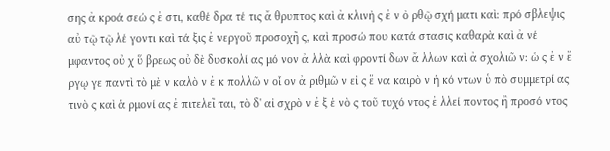σης ἀ κροά σεώ ς ἐ στι, καθέ δρα τέ τις ἄ θρυπτος καὶ ἀ κλινὴ ς ἐ ν ὀ ρθῷ σχή ματι καὶ: πρό σβλεψις αὐ τῷ τῷ λέ γοντι καὶ τά ξις ἐ νεργοῦ προσοχῆ ς, καὶ προσώ που κατά στασις καθαρὰ καὶ ἀ νέ μφαντος οὐ χ ὕ βρεως οὐ δὲ δυσκολί ας μό νον ἀ λλὰ καὶ φροντί δων ἄ λλων καὶ ἀ σχολιῶ ν: ὡ ς ἐ ν ἔ ργῳ γε παντὶ τὸ μὲ ν καλὸ ν ἐ κ πολλῶ ν οἷ ον ἀ ριθμῶ ν εἰ ς ἕ να καιρὸ ν ἡ κό ντων ὑ πὸ συμμετρί ας τινὸ ς καὶ ἁ ρμονί ας ἐ πιτελεῖ ται, τὸ δ' αἰ σχρὸ ν ἐ ξ ἑ νὸ ς τοῦ τυχό ντος ἐ λλεί ποντος ἢ προσό ντος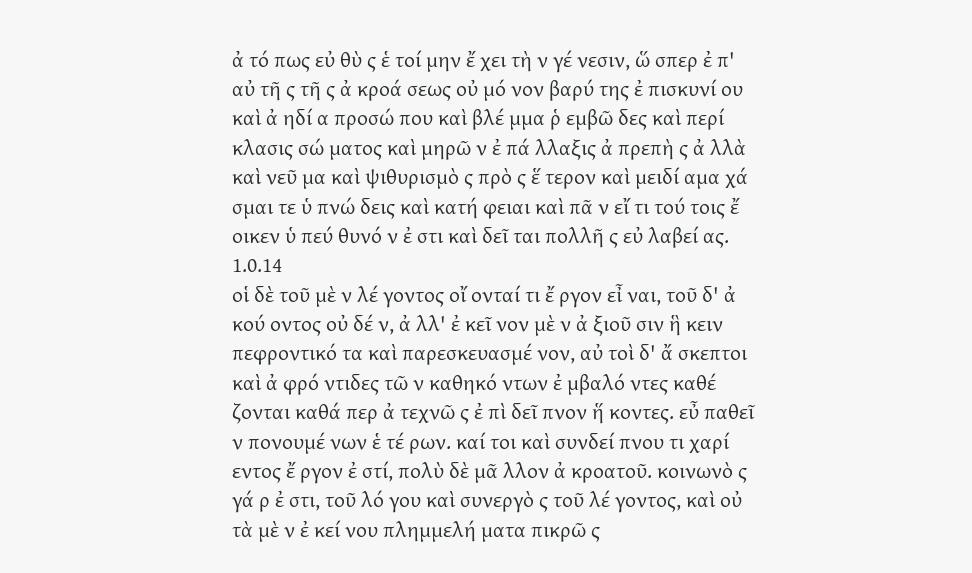ἀ τό πως εὐ θὺ ς ἑ τοί μην ἔ χει τὴ ν γέ νεσιν, ὥ σπερ ἐ π' αὐ τῆ ς τῆ ς ἀ κροά σεως οὐ μό νον βαρύ της ἐ πισκυνί ου καὶ ἀ ηδί α προσώ που καὶ βλέ μμα ῥ εμβῶ δες καὶ περί κλασις σώ ματος καὶ μηρῶ ν ἐ πά λλαξις ἀ πρεπὴ ς ἀ λλὰ καὶ νεῦ μα καὶ ψιθυρισμὸ ς πρὸ ς ἕ τερον καὶ μειδί αμα χά σμαι τε ὑ πνώ δεις καὶ κατή φειαι καὶ πᾶ ν εἴ τι τού τοις ἔ οικεν ὑ πεύ θυνό ν ἐ στι καὶ δεῖ ται πολλῆ ς εὐ λαβεί ας.
1.0.14
οἱ δὲ τοῦ μὲ ν λέ γοντος οἴ ονταί τι ἔ ργον εἶ ναι, τοῦ δ' ἀ κού οντος οὐ δέ ν, ἀ λλ' ἐ κεῖ νον μὲ ν ἀ ξιοῦ σιν ἣ κειν πεφροντικό τα καὶ παρεσκευασμέ νον, αὐ τοὶ δ' ἄ σκεπτοι καὶ ἀ φρό ντιδες τῶ ν καθηκό ντων ἐ μβαλό ντες καθέ ζονται καθά περ ἀ τεχνῶ ς ἐ πὶ δεῖ πνον ἥ κοντες. εὖ παθεῖ ν πονουμέ νων ἑ τέ ρων. καί τοι καὶ συνδεί πνου τι χαρί εντος ἔ ργον ἐ στί, πολὺ δὲ μᾶ λλον ἀ κροατοῦ. κοινωνὸ ς γά ρ ἐ στι, τοῦ λό γου καὶ συνεργὸ ς τοῦ λέ γοντος, καὶ οὐ τὰ μὲ ν ἐ κεί νου πλημμελή ματα πικρῶ ς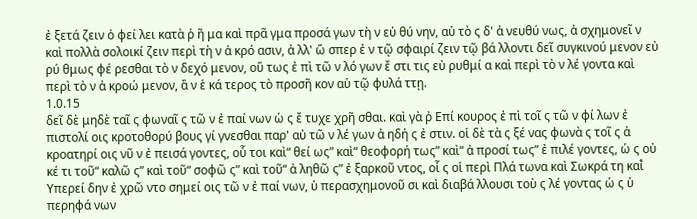ἐ ξετά ζειν ὀ φεί λει κατὰ ῥ ῆ μα καὶ πρᾶ γμα προσά γων τὴ ν εὐ θύ νην, αὐ τὸ ς δ' ἀ νευθύ νως, ἀ σχημονεῖ ν καὶ πολλὰ σολοικί ζειν περὶ τὴ ν ἀ κρό ασιν, ἀ λλ' ὥ σπερ ἐ ν τῷ σφαιρί ζειν τῷ βά λλοντι δεῖ συγκινού μενον εὐ ρύ θμως φέ ρεσθαι τὸ ν δεχό μενον, οὕ τως ἐ πὶ τῶ ν λό γων ἔ στι τις εὐ ρυθμί α καὶ περὶ τὸ ν λέ γοντα καὶ περὶ τὸ ν ἀ κροώ μενον, ἂ ν ἑ κά τερος τὸ προσῆ κον αὑ τῷ φυλά ττῃ.
1.0.15
δεῖ δὲ μηδὲ ταῖ ς φωναῖ ς τῶ ν ἐ παί νων ὡ ς ἔ τυχε χρῆ σθαι. καὶ γὰ ῤ Επί κουρος ἐ πὶ τοῖ ς τῶ ν φί λων ἐ πιστολί οις κροτοθορύ βους γί γνεσθαι παρ' αὐ τῶ ν λέ γων ἀ ηδή ς ἐ στιν. οἱ δὲ τὰ ς ξέ νας φωνὰ ς τοῖ ς ἀ κροατηρί οις νῦ ν ἐ πεισά γοντες, οὗ τοι καὶ“ θεί ως” καὶ“ θεοφορή τως” καὶ“ ἀ προσί τως” ἐ πιλέ γοντες, ὡ ς οὐ κέ τι τοῦ“ καλῶ ς” καὶ τοῦ“ σοφῶ ς” καὶ τοῦ“ ἀ ληθῶ ς” ἐ ξαρκοῦ ντος, οἷ ς οἱ περὶ Πλά τωνα καὶ Σωκρά τη καὶ̔ Υπερεί δην ἐ χρῶ ντο σημεί οις τῶ ν ἐ παί νων, ὑ περασχημονοῦ σι καὶ διαβά λλουσι τοὺ ς λέ γοντας ὡ ς ὑ περηφά νων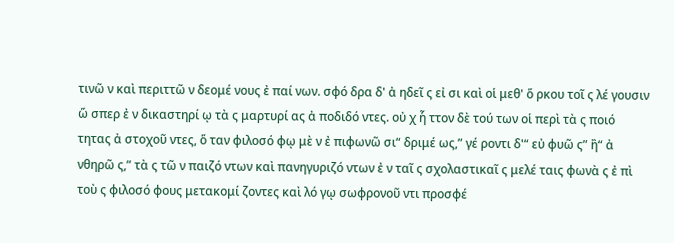τινῶ ν καὶ περιττῶ ν δεομέ νους ἐ παί νων. σφό δρα δ' ἀ ηδεῖ ς εἰ σι καὶ οἱ μεθ' ὅ ρκου τοῖ ς λέ γουσιν ὥ σπερ ἐ ν δικαστηρί ῳ τὰ ς μαρτυρί ας ἀ ποδιδό ντες. οὐ χ ἧ ττον δὲ τού των οἱ περὶ τὰ ς ποιό τητας ἀ στοχοῦ ντες, ὅ ταν φιλοσό φῳ μὲ ν ἐ πιφωνῶ σι“ δριμέ ως,” γέ ροντι δ'“ εὐ φυῶ ς” ἢ“ ἀ νθηρῶ ς,” τὰ ς τῶ ν παιζό ντων καὶ πανηγυριζό ντων ἐ ν ταῖ ς σχολαστικαῖ ς μελέ ταις φωνὰ ς ἐ πὶ τοὺ ς φιλοσό φους μετακομί ζοντες καὶ λό γῳ σωφρονοῦ ντι προσφέ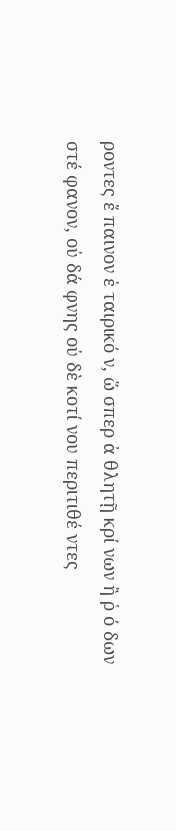ροντες ἔ παινον ἑ ταιρικό ν, ὥ σπερ ἀ θλητῇ κρί νων ἢ ῥ ό δων στέ φανον, οὐ δά φνης οὐ δὲ κοτί νου περιτιθέ ντες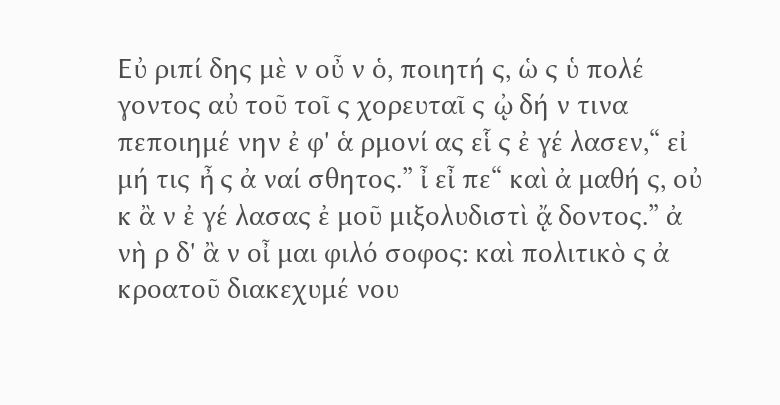Εὐ ριπί δης μὲ ν οὖ ν ὁ, ποιητή ς, ὡ ς ὑ πολέ γοντος αὐ τοῦ τοῖ ς χορευταῖ ς ᾠ δή ν τινα πεποιημέ νην ἐ φ' ἁ ρμονί ας εἷ ς ἐ γέ λασεν,“ εἰ μή τις ἦ ς ἀ ναί σθητος.” ἶ εἶ πε“ καὶ ἀ μαθή ς, οὐ κ ἂ ν ἐ γέ λασας ἐ μοῦ μιξολυδιστὶ ᾄ δοντος.” ἀ νὴ ρ δ' ἂ ν οἶ μαι φιλό σοφος: καὶ πολιτικὸ ς ἀ κροατοῦ διακεχυμέ νου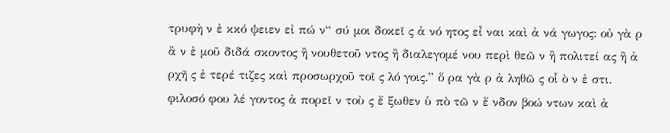τρυφὴ ν ἐ κκό ψειεν εἰ πώ ν“ σύ μοι δοκεῖ ς ἀ νό ητος εἶ ναι καὶ ἀ νά γωγος: οὐ γὰ ρ ἂ ν ἐ μοῦ διδά σκοντος ἢ νουθετοῦ ντος ἢ διαλεγομέ νου περὶ θεῶ ν ἢ πολιτεί ας ἢ ἀ ρχῆ ς ἐ τερέ τιζες καὶ προσωρχοῦ τοῖ ς λό γοις.” ὅ ρα γὰ ρ ἀ ληθῶ ς οἷ ὸ ν ἐ στι. φιλοσό φου λέ γοντος ἀ πορεῖ ν τοὺ ς ἔ ξωθεν ὑ πὸ τῶ ν ἔ νδον βοώ ντων καὶ ἀ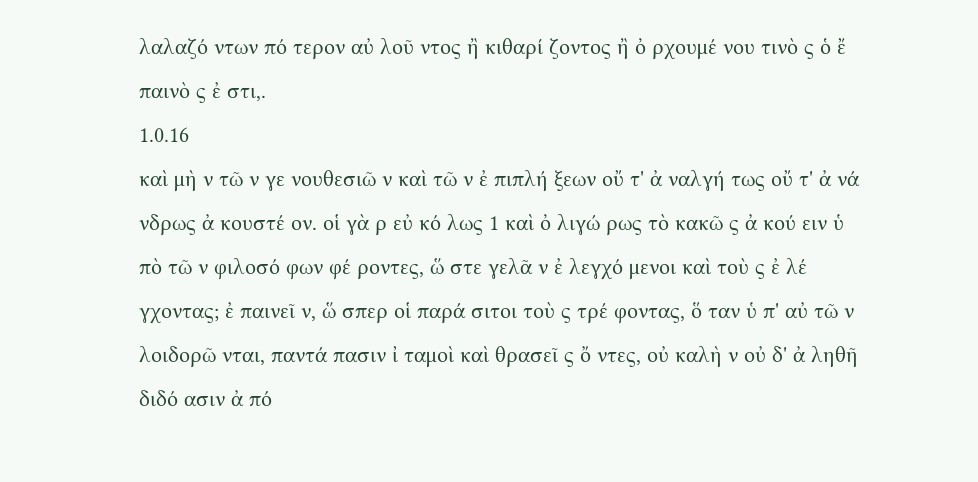λαλαζό ντων πό τερον αὐ λοῦ ντος ἢ κιθαρί ζοντος ἢ ὀ ρχουμέ νου τινὸ ς ὁ ἔ παινὸ ς ἐ στι,.
1.0.16
καὶ μὴ ν τῶ ν γε νουθεσιῶ ν καὶ τῶ ν ἐ πιπλή ξεων οὔ τ' ἀ ναλγή τως οὔ τ' ἀ νά νδρως ἀ κουστέ ον. οἱ γὰ ρ εὐ κό λως 1 καὶ ὀ λιγώ ρως τὸ κακῶ ς ἀ κού ειν ὑ πὸ τῶ ν φιλοσό φων φέ ροντες, ὥ στε γελᾶ ν ἐ λεγχό μενοι καὶ τοὺ ς ἐ λέ γχοντας; ἐ παινεῖ ν, ὥ σπερ οἱ παρά σιτοι τοὺ ς τρέ φοντας, ὅ ταν ὑ π' αὐ τῶ ν λοιδορῶ νται, παντά πασιν ἰ ταμοὶ καὶ θρασεῖ ς ὄ ντες, οὐ καλὴ ν οὐ δ' ἀ ληθῆ διδό ασιν ἀ πό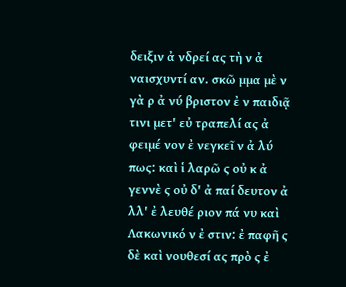δειξιν ἀ νδρεί ας τὴ ν ἀ ναισχυντί αν. σκῶ μμα μὲ ν γὰ ρ ἀ νύ βριστον ἐ ν παιδιᾷ τινι μετ' εὐ τραπελί ας ἀ φειμέ νον ἐ νεγκεῖ ν ἀ λύ πως: καὶ ἱ λαρῶ ς οὐ κ ἀ γεννὲ ς οὐ δ' ἀ παί δευτον ἀ λλ' ἐ λευθέ ριον πά νυ καὶ Λακωνικό ν ἐ στιν: ἐ παφῆ ς δὲ καὶ νουθεσί ας πρὸ ς ἐ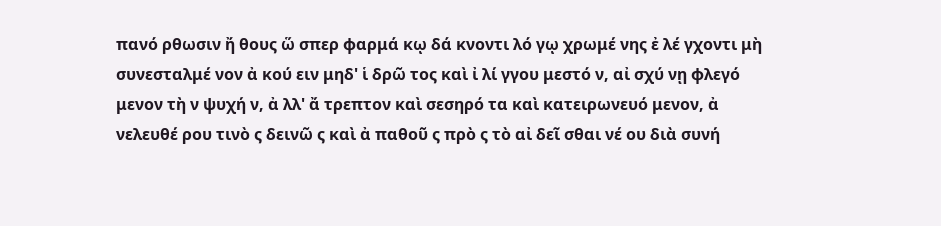πανό ρθωσιν ἤ θους ὥ σπερ φαρμά κῳ δά κνοντι λό γῳ χρωμέ νης ἐ λέ γχοντι μὴ συνεσταλμέ νον ἀ κού ειν μηδ' ἱ δρῶ τος καὶ ἰ λί γγου μεστό ν, αἰ σχύ νῃ φλεγό μενον τὴ ν ψυχή ν, ἀ λλ' ἄ τρεπτον καὶ σεσηρό τα καὶ κατειρωνευό μενον, ἀ νελευθέ ρου τινὸ ς δεινῶ ς καὶ ἀ παθοῦ ς πρὸ ς τὸ αἰ δεῖ σθαι νέ ου διὰ συνή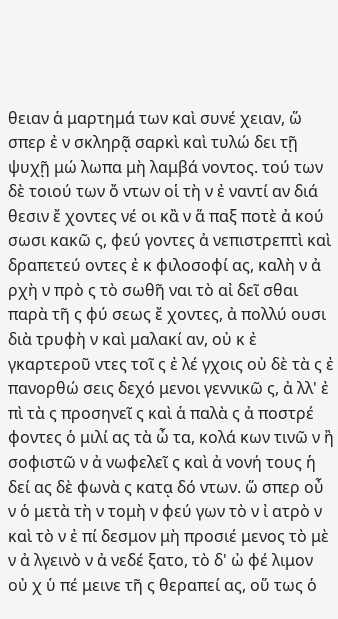θειαν ἁ μαρτημά των καὶ συνέ χειαν, ὥ σπερ ἐ ν σκληρᾷ σαρκὶ καὶ τυλώ δει τῇ ψυχῇ μώ λωπα μὴ λαμβά νοντος. τού των δὲ τοιού των ὄ ντων οἱ τὴ ν ἐ ναντί αν διά θεσιν ἔ χοντες νέ οι κἂ ν ἅ παξ ποτὲ ἀ κού σωσι κακῶ ς, φεύ γοντες ἀ νεπιστρεπτὶ καὶ δραπετεύ οντες ἐ κ φιλοσοφί ας, καλὴ ν ἀ ρχὴ ν πρὸ ς τὸ σωθῆ ναι τὸ αἰ δεῖ σθαι παρὰ τῆ ς φύ σεως ἔ χοντες, ἀ πολλύ ουσι διὰ τρυφὴ ν καὶ μαλακί αν, οὐ κ ἐ γκαρτεροῦ ντες τοῖ ς ἐ λέ γχοις οὐ δὲ τὰ ς ἐ πανορθώ σεις δεχό μενοι γεννικῶ ς, ἀ λλ' ἐ πὶ τὰ ς προσηνεῖ ς καὶ ἁ παλὰ ς ἀ ποστρέ φοντες ὁ μιλί ας τὰ ὦ τα, κολά κων τινῶ ν ἢ σοφιστῶ ν ἀ νωφελεῖ ς καὶ ἀ νονή τους ἡ δεί ας δὲ φωνὰ ς κατᾳ δό ντων. ὥ σπερ οὖ ν ὁ μετὰ τὴ ν τομὴ ν φεύ γων τὸ ν ἰ ατρὸ ν καὶ τὸ ν ἐ πί δεσμον μὴ προσιέ μενος τὸ μὲ ν ἀ λγεινὸ ν ἀ νεδέ ξατο, τὸ δ' ὠ φέ λιμον οὐ χ ὑ πέ μεινε τῆ ς θεραπεί ας, οὕ τως ὁ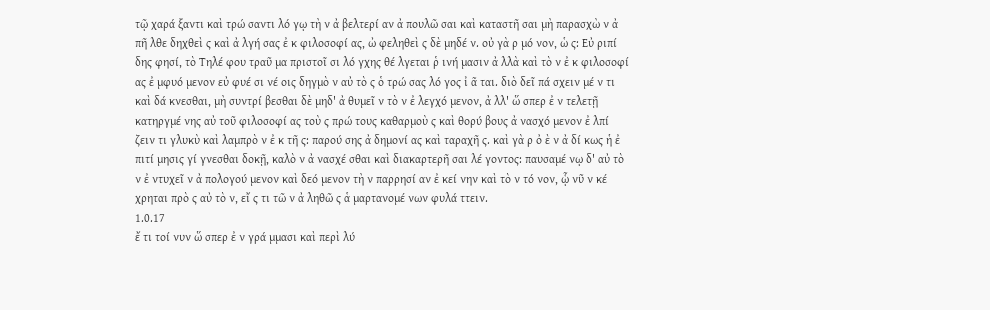τῷ χαρά ξαντι καὶ τρώ σαντι λό γῳ τὴ ν ἀ βελτερί αν ἀ πουλῶ σαι καὶ καταστῆ σαι μὴ παρασχὼ ν ἀ πῆ λθε δηχθεὶ ς καὶ ἀ λγή σας ἐ κ φιλοσοφί ας, ὠ φεληθεὶ ς δὲ μηδέ ν. οὐ γὰ ρ μό νον, ὡ ς: Εὐ ριπί δης φησί, τὸ Τηλέ φου τραῦ μα πριστοῖ σι λό γχης θέ λγεται ῥ ινή μασιν ἀ λλὰ καὶ τὸ ν ἐ κ φιλοσοφί ας ἐ μφυό μενον εὐ φυέ σι νέ οις δηγμὸ ν αὐ τὸ ς ὁ τρώ σας λό γος ἰ ᾶ ται. διὸ δεῖ πά σχειν μέ ν τι καὶ δά κνεσθαι, μὴ συντρί βεσθαι δὲ μηδ' ἀ θυμεῖ ν τὸ ν ἐ λεγχό μενον, ἀ λλ' ὥ σπερ ἐ ν τελετῇ κατηργμέ νης αὐ τοῦ φιλοσοφί ας τοὺ ς πρώ τους καθαρμοὺ ς καὶ θορύ βους ἀ νασχό μενον ἐ λπί ζειν τι γλυκὺ καὶ λαμπρὸ ν ἐ κ τῆ ς: παρού σης ἀ δημονί ας καὶ ταραχῆ ς. καὶ γὰ ρ ὀ ὲ ν ἀ δί κως ἡ ἐ πιτί μησις γί γνεσθαι δοκῇ, καλὸ ν ἀ νασχέ σθαι καὶ διακαρτερῆ σαι λέ γοντος: παυσαμέ νῳ δ' αὐ τὸ ν ἐ ντυχεῖ ν ἀ πολογού μενον καὶ δεό μενον τὴ ν παρρησί αν ἐ κεί νην καὶ τὸ ν τό νον, ᾧ νῦ ν κέ χρηται πρὸ ς αὐ τὸ ν, εἴ ς τι τῶ ν ἀ ληθῶ ς ἁ μαρτανομέ νων φυλά ττειν.
1.0.17
ἔ τι τοί νυν ὥ σπερ ἐ ν γρά μμασι καὶ περὶ λύ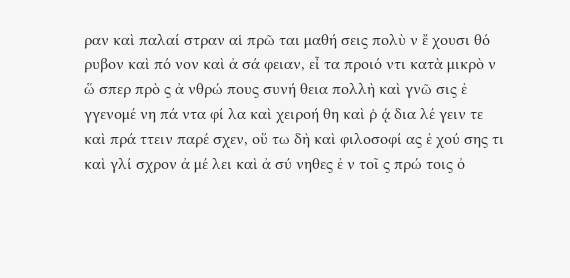ραν καὶ παλαί στραν αἱ πρῶ ται μαθή σεις πολὺ ν ἔ χουσι θό ρυβον καὶ πό νον καὶ ἀ σά φειαν, εἶ τα προιό ντι κατὰ μικρὸ ν ὥ σπερ πρὸ ς ἀ νθρώ πους συνή θεια πολλὴ καὶ γνῶ σις ἐ γγενομέ νη πά ντα φί λα καὶ χειροή θη καὶ ῥ ᾴ δια λέ γειν τε καὶ πρά ττειν παρέ σχεν, οὕ τω δὴ καὶ φιλοσοφί ας ἐ χού σης τι καὶ γλί σχρον ἀ μέ λει καὶ ἀ σύ νηθες ἐ ν τοῖ ς πρώ τοις ὀ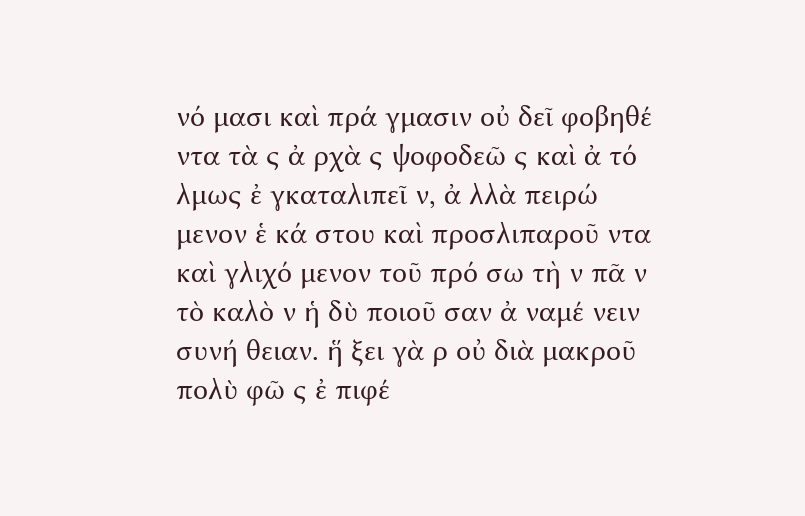νό μασι καὶ πρά γμασιν οὐ δεῖ φοβηθέ ντα τὰ ς ἀ ρχὰ ς ψοφοδεῶ ς καὶ ἀ τό λμως ἐ γκαταλιπεῖ ν, ἀ λλὰ πειρώ μενον ἑ κά στου καὶ προσλιπαροῦ ντα καὶ γλιχό μενον τοῦ πρό σω τὴ ν πᾶ ν τὸ καλὸ ν ἡ δὺ ποιοῦ σαν ἀ ναμέ νειν συνή θειαν. ἥ ξει γὰ ρ οὐ διὰ μακροῦ πολὺ φῶ ς ἐ πιφέ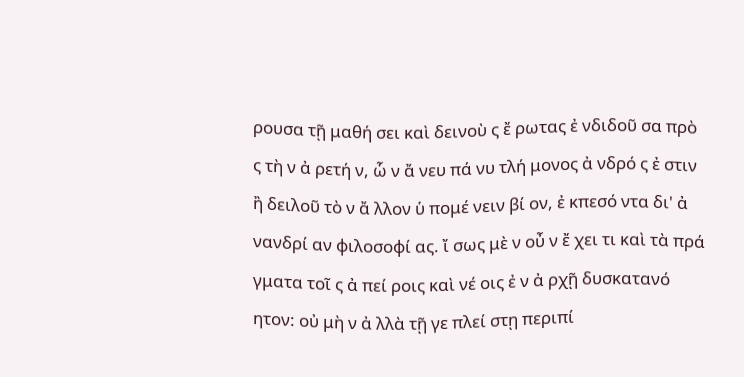ρουσα τῇ μαθή σει καὶ δεινοὺ ς ἔ ρωτας ἐ νδιδοῦ σα πρὸ ς τὴ ν ἀ ρετή ν, ὧ ν ἄ νευ πά νυ τλή μονος ἀ νδρό ς ἐ στιν ἢ δειλοῦ τὸ ν ἄ λλον ὑ πομέ νειν βί ον, ἐ κπεσό ντα δι' ἀ νανδρί αν φιλοσοφί ας. ἴ σως μὲ ν οὖ ν ἔ χει τι καὶ τὰ πρά γματα τοῖ ς ἀ πεί ροις καὶ νέ οις ἐ ν ἀ ρχῇ δυσκατανό ητον: οὐ μὴ ν ἀ λλὰ τῇ γε πλεί στῃ περιπί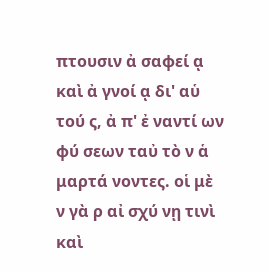πτουσιν ἀ σαφεί ᾳ καὶ ἀ γνοί ᾳ δι' αὑ τού ς, ἀ π' ἐ ναντί ων φύ σεων ταὐ τὸ ν ἁ μαρτά νοντες. οἱ μὲ ν γὰ ρ αἰ σχύ νῃ τινὶ καὶ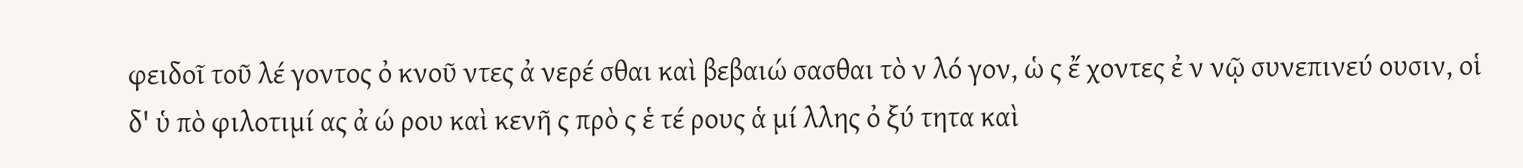φειδοῖ τοῦ λέ γοντος ὀ κνοῦ ντες ἀ νερέ σθαι καὶ βεβαιώ σασθαι τὸ ν λό γον, ὡ ς ἔ χοντες ἐ ν νῷ συνεπινεύ ουσιν, οἱ δ' ὑ πὸ φιλοτιμί ας ἀ ώ ρου καὶ κενῆ ς πρὸ ς ἑ τέ ρους ἁ μί λλης ὀ ξύ τητα καὶ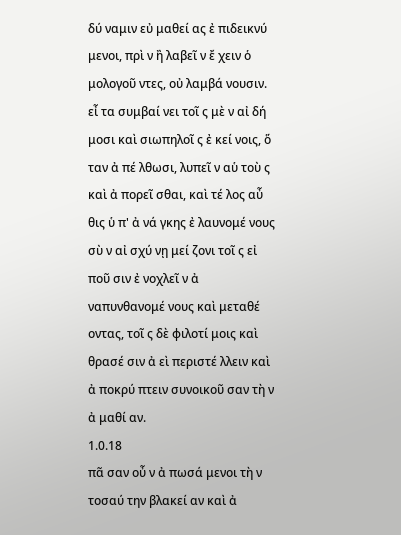δύ ναμιν εὐ μαθεί ας ἐ πιδεικνύ μενοι, πρὶ ν ἢ λαβεῖ ν ἔ χειν ὁ μολογοῦ ντες, οὐ λαμβά νουσιν. εἶ τα συμβαί νει τοῖ ς μὲ ν αἰ δή μοσι καὶ σιωπηλοῖ ς ἐ κεί νοις, ὅ ταν ἀ πέ λθωσι, λυπεῖ ν αὑ τοὺ ς καὶ ἀ πορεῖ σθαι, καὶ τέ λος αὖ θις ὑ π' ἀ νά γκης ἐ λαυνομέ νους σὺ ν αἰ σχύ νῃ μεί ζονι τοῖ ς εἰ ποῦ σιν ἐ νοχλεῖ ν ἀ ναπυνθανομέ νους καὶ μεταθέ οντας, τοῖ ς δὲ φιλοτί μοις καὶ θρασέ σιν ἀ εὶ περιστέ λλειν καὶ ἀ ποκρύ πτειν συνοικοῦ σαν τὴ ν ἀ μαθί αν.
1.0.18
πᾶ σαν οὖ ν ἀ πωσά μενοι τὴ ν τοσαύ την βλακεί αν καὶ ἀ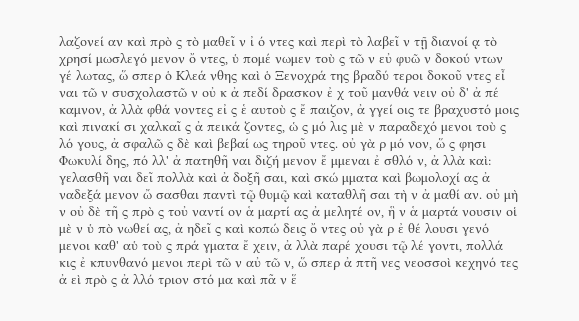λαζονεί αν καὶ πρὸ ς τὸ μαθεῖ ν ἰ ό ντες καὶ περὶ τὸ λαβεῖ ν τῇ διανοί ᾳ τὸ χρησί μωσλεγό μενον ὄ ντες, ὑ πομέ νωμεν τοὺ ς τῶ ν εὐ φυῶ ν δοκού ντων γέ λωτας, ὥ σπερ ὁ Κλεά νθης καὶ ὁ Ξενοχρά της βραδύ τεροι δοκοῦ ντες εἶ ναι τῶ ν συσχολαστῶ ν οὐ κ ἀ πεδί δρασκον ἐ χ τοῦ μανθά νειν οὐ δ' ἀ πέ καμνον, ἀ λλὰ φθά νοντες εἰ ς ἑ αυτοὺ ς ἔ παιζον, ἀ γγεί οις τε βραχυστό μοις καὶ πινακί σι χαλκαῖ ς ἀ πεικά ζοντες, ὡ ς μό λις μὲ ν παραδεχό μενοι τοὺ ς λό γους, ἀ σφαλῶ ς δὲ καὶ βεβαί ως τηροῦ ντες. οὐ γὰ ρ μό νον, ὥ ς φησι Φωκυλί δης, πό λλ' ἀ πατηθῆ ναι διζή μενον ἔ μμεναι ἐ σθλό ν, ἀ λλὰ καὶ: γελασθῆ ναι δεῖ πολλὰ καὶ ἀ δοξῆ σαι, καὶ σκώ μματα καὶ βωμολοχί ας ἀ ναδεξά μενον ὤ σασθαι παντὶ τῷ θυμῷ καὶ καταθλῆ σαι τὴ ν ἀ μαθί αν. οὐ μὴ ν οὐ δὲ τῆ ς πρὸ ς τοὐ ναντί ον ἁ μαρτί ας ἀ μελητέ ον, ἣ ν ἁ μαρτά νουσιν οἱ μὲ ν ὑ πὸ νωθεί ας, ἀ ηδεῖ ς καὶ κοπώ δεις ὄ ντες οὐ γὰ ρ ἐ θέ λουσι γενό μενοι καθ' αὑ τοὺ ς πρά γματα ἔ χειν, ἀ λλὰ παρέ χουσι τῷ λέ γοντι, πολλά κις ἐ κπυνθανό μενοι περὶ τῶ ν αὐ τῶ ν, ὥ σπερ ἀ πτῆ νες νεοσσοὶ κεχηνό τες ἀ εὶ πρὸ ς ἀ λλό τριον στό μα καὶ πᾶ ν ἕ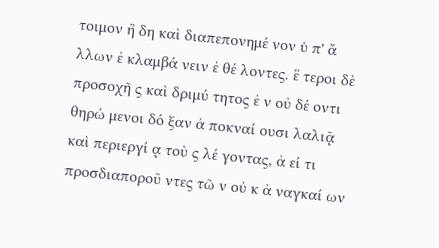τοιμον ἢ δη καὶ διαπεπονημέ νον ὑ π' ἄ λλων ἐ κλαμβά νειν ἐ θέ λοντες. ἕ τεροι δὲ προσοχῆ ς καὶ δριμύ τητος ἐ ν οὐ δέ οντι θηρώ μενοι δό ξαν ἀ ποκναί ουσι λαλιᾷ καὶ περιεργί ᾳ τοὺ ς λέ γοντας, ἀ εί τι προσδιαποροῦ ντες τῶ ν οὐ κ ἀ ναγκαί ων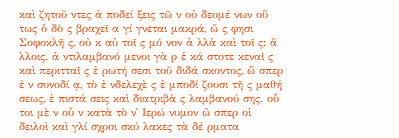καὶ ζητοῦ ντες ἀ ποδεί ξεις τῶ ν οὐ δεομέ νων οὕ τως ὁ δὸ ς βραχεῖ α γί γνεται μακρά, ὥ ς φησι Σοφοκλῆ ς, οὐ κ αὐ τοῖ ς μό νον ἀ λλὰ καὶ τοῖ ς: ἄ λλοις. ἀ ντιλαμβανό μενοι γὰ ρ ἑ κά στοτε κεναῖ ς καὶ περιτταῖ ς ἐ ρωτή σεσι τοῦ διδά σκοντος, ὥ σπερ ἐ ν συνοδί ᾳ, τὸ ἐ νδελεχὲ ς ἐ μποδί ζουσι τῆ ς μαθή σεως, ἐ πιστά σεις καὶ διατριβὰ ς λαμβανού σης. οὗ τοι μὲ ν οὖ ν κατὰ τὸ ν̔ Ιερώ νυμον ὥ σπερ οἱ δειλοὶ καὶ γλί σχροι σκύ λακες τὰ δέ ρματα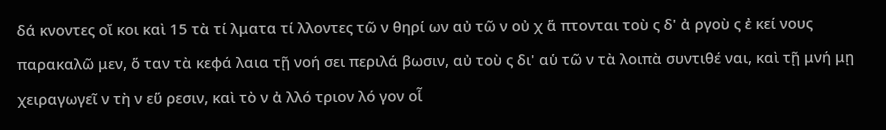δά κνοντες οἴ κοι καὶ 15 τὰ τί λματα τί λλοντες τῶ ν θηρί ων αὐ τῶ ν οὐ χ ἅ πτονται τοὺ ς δ' ἀ ργοὺ ς ἐ κεί νους παρακαλῶ μεν, ὅ ταν τὰ κεφά λαια τῇ νοή σει περιλά βωσιν, αὐ τοὺ ς δι' αὑ τῶ ν τὰ λοιπὰ συντιθέ ναι, καὶ τῇ μνή μῃ χειραγωγεῖ ν τὴ ν εὕ ρεσιν, καὶ τὸ ν ἀ λλό τριον λό γον οἷ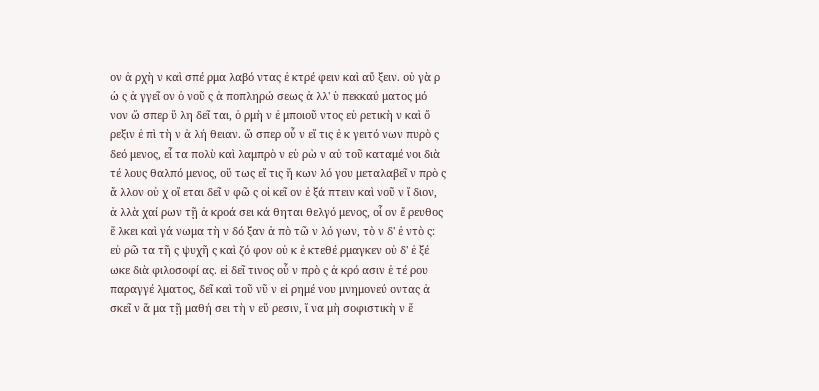ον ἀ ρχὴ ν καὶ σπέ ρμα λαβό ντας ἐ κτρέ φειν καὶ αὔ ξειν. οὐ γὰ ρ ὡ ς ἀ γγεῖ ον ὁ νοῦ ς ἀ ποπληρώ σεως ἀ λλ' ὑ πεκκαύ ματος μό νον ὥ σπερ ὕ λη δεῖ ται, ὁ ρμὴ ν ἐ μποιοῦ ντος εὑ ρετικὴ ν καὶ ὄ ρεξιν ἐ πὶ τὴ ν ἀ λή θειαν. ὥ σπερ οὖ ν εἴ τις ἐ κ γειτό νων πυρὸ ς δεό μενος, εἶ τα πολὺ καὶ λαμπρὸ ν εὑ ρὼ ν αὐ τοῦ καταμέ νοι διὰ τέ λους θαλπό μενος, οὕ τως εἴ τις ἥ κων λό γου μεταλαβεῖ ν πρὸ ς ἄ λλον οὐ χ οἴ εται δεῖ ν φῶ ς οἰ κεῖ ον ἐ ξά πτειν καὶ νοῦ ν ἴ διον, ἀ λλὰ χαί ρων τῇ ἀ κροά σει κά θηται θελγό μενος, οἷ ον ἔ ρευθος ἕ λκει καὶ γά νωμα τὴ ν δό ξαν ἀ πὸ τῶ ν λό γων, τὸ ν δ' ἐ ντὸ ς: εὐ ρῶ τα τῆ ς ψυχῆ ς καὶ ζό φον οὐ κ ἐ κτεθέ ρμαγκεν οὐ δ' ἐ ξέ ωκε διὰ φιλοσοφί ας. εἰ δεῖ τινος οὖ ν πρὸ ς ἀ κρό ασιν ἑ τέ ρου παραγγέ λματος, δεῖ καὶ τοῦ νῦ ν εἰ ρημέ νου μνημονεύ οντας ἀ σκεῖ ν ἅ μα τῇ μαθή σει τὴ ν εὕ ρεσιν, ἵ να μὴ σοφιστικὴ ν ἕ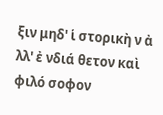ξιν μηδ' ἱ στορικὴ ν ἀ λλ' ἐ νδιά θετον καὶ φιλό σοφον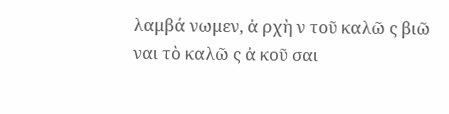λαμβά νωμεν, ἀ ρχὴ ν τοῦ καλῶ ς βιῶ ναι τὸ καλῶ ς ἀ κοῦ σαι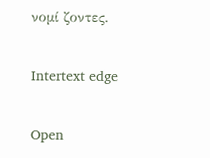νομί ζοντες.

Intertext edge

Open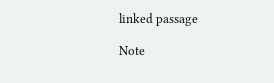linked passage

Note